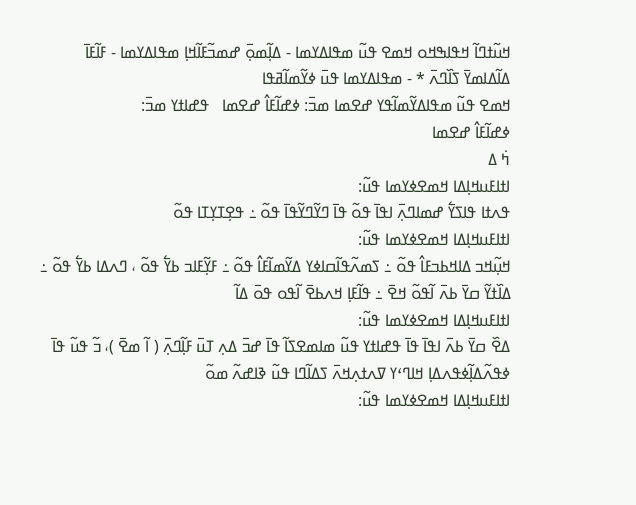ߞߎ߬ߙߣߊ߬ ߞߟߊߒߞߋ ߞߘߐ ߟߎ߬ ߘߟߊߡߌߘߊ - ߡߊ߲߬ߘߋ߲߫ ߝߘߏ߬ߓߊ߬ߞߊ߲ ߘߟߊߡߌߘߊ - ߓߊ߬ߓߊ߫ ߡߊ߬ߡߊߘߌ߫ ߖߊ߰ߣߍ߫ * - ߘߟߊߡߌߘߊ ߟߎ߫ ߦߌ߬ߘߊ߬ߥߟߊ
ߞߘߐ ߟߎ߬ ߘߟߊߡߌ߬ߘߊ߬ߟߌ ߝߐߘߊ ߘߏ߫: ߦߝߊ߬ߓߊ߮ ߝߐߘߊ   ߟߝߊߙߌ ߘߏ߫:
ߦߝߊ߬ߓߊ߮ ߝߐߘߊ
ߤ߭ ߡ
ߊߙߊߓߎߞߊ߲ߡߊ ߞߘߐߦߌߘߊ ߟߎ߬:
ߟߍߙߊ ߟߊߖߌ߱ ߝߘߊߣߍ߲߫ ߊߟߊ߫ ߟߋ߬ ߟߊ߫ ߣߌ߬ߣߌ߬ߟߊ߫ ߟߋ߬ ߸ ߟߐ߲ߠߌ߲ߠߊ ߟߋ߬
ߊߙߊߓߎߞߊ߲ߡߊ ߞߘߐߦߌߘߊ ߟߎ߬:
ߞߎ߲߬ߞߏ ߡߊߞߕߏߓߊ߮ ߟߋ߬ ߸ ߖߘߍ߬ߟߊ߬ߛߊߦߌ ߡߌ߬ߘߊ߬ߓߊ߮ ߟߋ߬ ߸ ߓߌ߲߬ߓߊߏ ߕߌ߱ ߟߋ߬ ، ߣߍߡߊ ߕߌ߱ ߟߋ߬ ߸ ߡߊ߰ߙߌ߬ ߛߌ߫ ߕߍ߫ ߊ߬ߟߋ߬ ߞߐ߫ ߸ ߟߊ߬ߓߊ߲ ߞߍߕߐ߫ ߊ߬ߟߋ ߟߋ߫ ߡߊ߬
ߊߙߊߓߎߞߊ߲ߡߊ ߞߘߐߦߌߘߊ ߟߎ߬:
ߡߐ߰ ߛߌ߫ ߕߍ߫ ߊߟߊ߫ ߟߊ߫ ߟߝߊߙߌ ߟߎ߬ ߘߊߘߐߖߊ߬ ߟߊ߫ ߝߏ߫ ߡߍ߲ ߠߎ߫ ߓߊ߲߬ߣߍ߲߫ ( ߊ߬ ߘߐ߫ )، ߏ߬ ߟߎ߬ ߟߊ߫ ߦߟߍ߬ߡߊ߲߬ߦߟߍߡߊ߲ ߞߊߣߵߌ ߜߍߙߍ߲ߞߍ߫ ߖߡߊ߬ߣߊ ߟߎ߬ ߢߊߝߍ߬ ߘߋ߬
ߊߙߊߓߎߞߊ߲ߡߊ ߞߘߐߦߌߘߊ ߟߎ߬: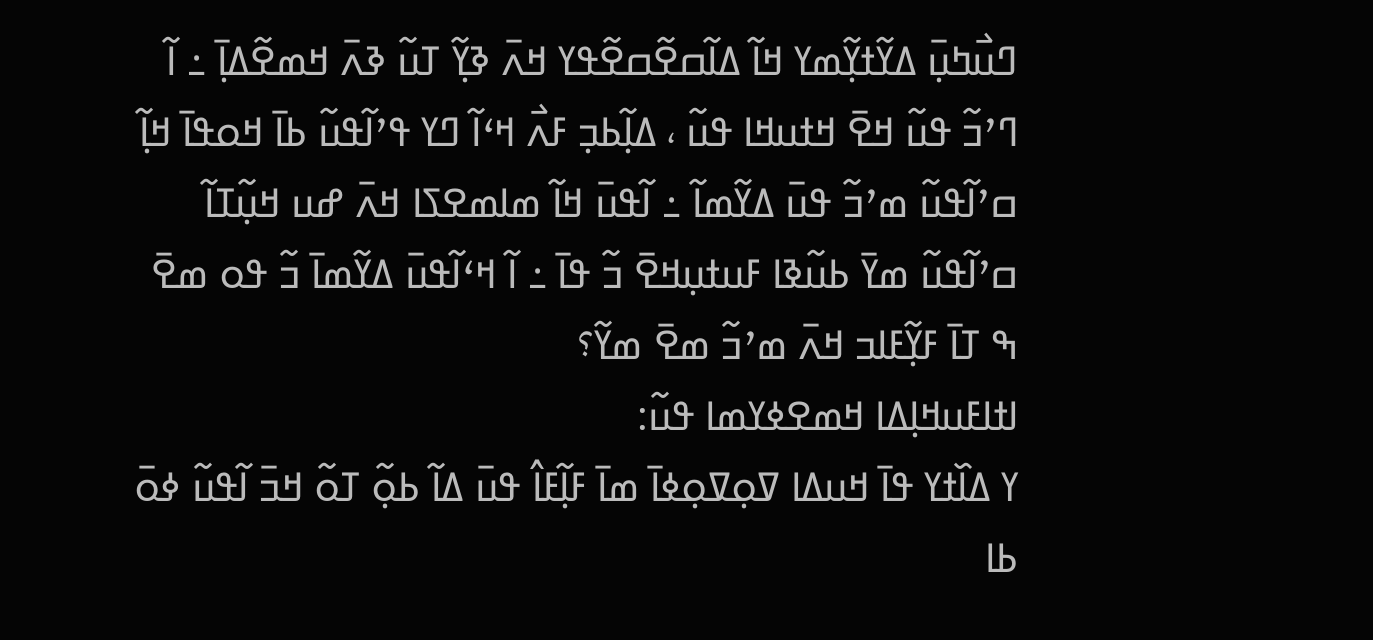ߣߎ߯ߤߎ߲߫ ߡߌ߬ߙߌ߲߬ߘߌ ߞߊ߬ ߡߊ߬ߛߐ߬ߛߐ߬ߟߌ ߞߍ߫ ߢߌ߲߬ ߠߎ߬ ߢߍ߫ ߞߘߐ߬ߡߊ߲߫ ߸ ߊ߬ ߣߴߏ߬ ߟߎ߬ ߞߐ߫ ߞߙߎߞߊ ߟߎ߬ ، ߡߊ߲߬ߕߏ߲ ߓߍ߯ ߞߵߊ߬ ߣߌ ߟߴߊ߬ߟߎ߬ ߕߊ߫ ߞߋߟߊ߫ ߞߊ߲߬ ߛߴߊ߬ߟߎ߬ ߘߴߏ߬ ߟߎ߫ ߡߌ߬ߘߊ߬ ߸ ߊ߬ߟߎ߫ ߞߊ߬ ߘߊߘߐߖߊ ߞߍ߫ ߝߎ ߞߎ߲߬ߠߊ߬ ߛߴߊ߬ߟߎ߬ ߘߌ߫ ߕߎ߬ߢߊ ߓߎߙߎ߲ߞߐ߫ ߏ߬ ߟߊ߫ ߸ ߊ߬ ߞߵߊ߬ߟߎ߫ ߡߌ߬ߘߊ߫ ߏ߬ ߟߋ ߘߐ߫ ߒ ߠߊ߫ ߓߌ߲߬ߓߊߏ ߞߍ߫ ߘߴߏ߬ ߘߐ߫ ߘߌ߬؟
ߊߙߊߓߎߞߊ߲ߡߊ ߞߘߐߦߌߘߊ ߟߎ߬:
ߌ ߡߊ߰ߙߌ ߟߊ߫ ߞߎߡߊ ߜߋ߲ߜߋ߲ߦߊ߫ ߘߊ߫ ߓߊ߲߬ߓߊ߮ ߟߎ߫ ߡߊ߬ ߕߋ߲߬ ߠߋ߬ ߞߏ߫ ߊ߬ߟߎ߬ ߦߋ߫ ߕߊ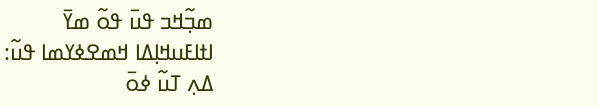ߘߏ߲߬ߞߏ ߟߎ߫ ߟߋ߬ ߘߌ߫
ߊߙߊߓߎߞߊ߲ߡߊ ߞߘߐߦߌߘߊ ߟߎ߬:
ߡߍ߲ ߠߎ߬ ߦߋ߫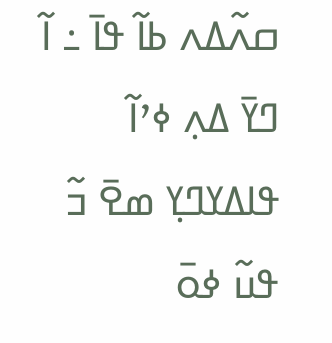ߛߍ߬ߡߍ ߕߊ߬ ߟߊ߫ ߸ ߊ߬ ߣߌ߫ ߡߍ߲ ߦߴߊ߬ ߟߊߡߌߣߌ߲ ߘߐ߫ ߏ߬ ߟߎ߬ ߦߋ߫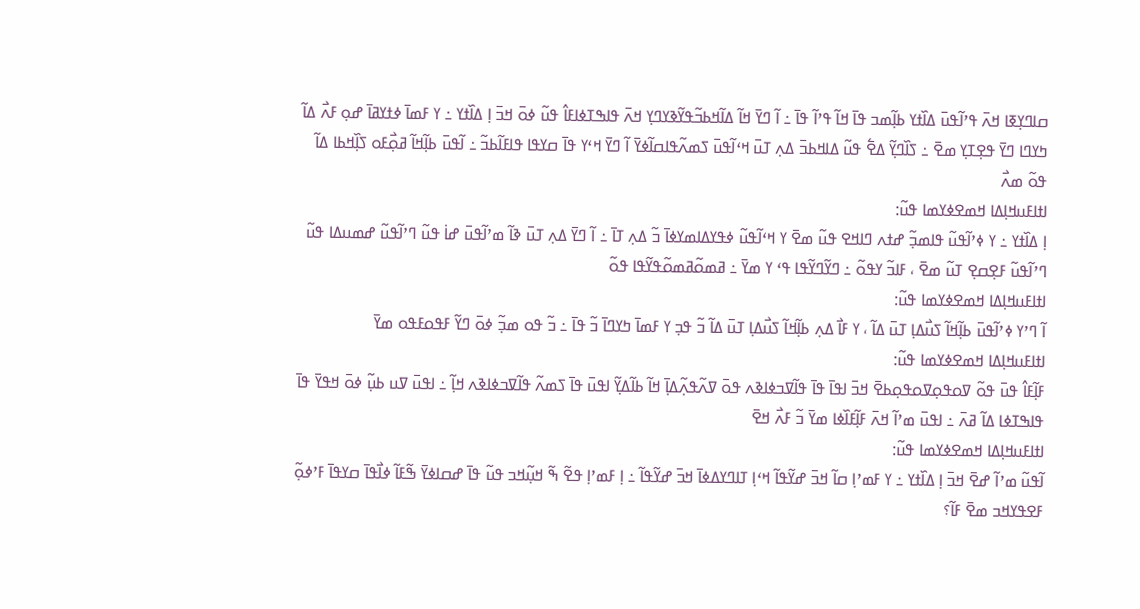ߛߊߣߌ߲ߧߊ ߞߍ߫ ߟߴߊ߬ߟߎ߫ ߡߊ߰ߙߌ ߕߊ߲߬ߘߏ ߟߊ߫ ߞߊ߬ ߟߴߊ߬ ߟߊ߫ ߸ ߊ߬ ߣߌ߫ ߞߊ߬ ߡߊ߬ߞߕߏ߬ߟߌ߬ߢߌߣߌ߲ ߞߍ߫ ߟߊߒߠߦߊߓߊ߮ ߟߎ߬ ߦߋ߫ ߞߏ߫ ߊ߲ ߡߊ߰ߙߌ ߸ ߌ ߓߘߊ߫ ߦߙߌߥߊ߫ ߝߋ߲ ߓߍ߯ ߡߊ߬ ߤߌߣߊ ߣߌ߫ ߟߐ߲ߠߌ߲ ߘߐ߫ ߸ ߖߊ߰ߣߌ߲߬ ߡߐ߱ ߟߎ߬ ߡߊߞߕߏ߫ ߡߍ߲ ߠߎ߫ ߞߵߊ߬ߟߎ߫ ߖߘߍ߬ߟߊߛߊ߬ߦߌ߫ ߊ߬ ߣߌ߫ ߞߵߌ ߟߊ߫ ߛߌߟߊ ߟߊߓߊ߬ߕߏ߬ ߸ ߊ߬ߟߎ߫ ߕߊ߲߬ߞߊ߬ ߥߋ߲߯ߓߋ ߖߊ߲߰ߞߕߊ ߡߊ߬ ߟߋ߬ ߘߍ߯
ߊߙߊߓߎߞߊ߲ߡߊ ߞߘߐߦߌߘߊ ߟߎ߬:
ߊ߲ ߡߊ߰ߙߌ ߸ ߌ ߦߴߊ߬ߟߎ߬ ߟߊߘߏ߲߬ ߝߙߍ ߣߊߞߐ ߟߎ߬ ߘߐ߫ ߌ ߞߵߊ߬ߟߎ߬ ߦߟߌߡߊߘߌߦߊ߫ ߏ߬ ߡߍ߲ ߠߊ߫ ߸ ߊ߬ ߣߌ߫ ߡߍ߲ ߠߎ߫ ߢߊ߬ ߘߴߊ߬ߟߎ߫ ߝߊ߭ ߟߎ߬ ߣߴߊ߬ߟߎ߬ ߝߘߎߡߊ ߟߎ߬ ߣߴߊ߬ߟߎ߬ ߓߐ߲ߛߐ߲ ߠߎ߬ ߘߐ߫ ، ߓߊߏ߬ ߌߟߋ߬ ߸ ߣߌ߬ߣߌ߬ߟߊ ߟߵ ߌ ߘߌ߫ ߸ ߥߘߋ߬ߥߘߋ߬ߟߌ߬ߟߊ ߟߋ߬
ߊߙߊߓߎߞߊ߲ߡߊ ߞߘߐߦߌߘߊ ߟߎ߬:
ߊ߬ ߣߴߌ ߦߴߊ߬ߟߎ߫ ߕߊ߲߬ߞߊ߬ ߖߎ߯ߡߊ߲ ߠߎ߫ ߡߊ߬ ، ߌ ߓߊ߯ ߡߍ߲ ߕߊ߲߬ߞߊ߬ ߖߎ߯ߡߊ߲ ߠߎ߫ ߡߊ߬ ߏ߬ ߟߏ߲ ߌ ߓߘߊ߫ ߤߌߣߊ߫ ߏ߬ ߟߊ߫ ߸ ߏ߬ ߟߋ ߘߏ߲߬ ߦߋ߫ ߣߌ߬ ߓߟߋߓߟߋ ߘߌ߫
ߊߙߊߓߎߞߊ߲ߡߊ ߞߘߐߦߌߘߊ ߟߎ߬:
ߓߊ߲߬ߓߊ߮ ߟߎ߫ ߟߋ߬ ߜߋߟߋ߲ߜߋߟߋ߲ߕߐ߫ ߞߏ߫ ߊߟߊ߫ ߟߊ߫ ߟߊ߬ߜߏߦߊߢߍ ߟߋ߫ ߜߍ߬ߟߍ߲߬ߡߊ߲߫ ߞߊ߬ ߕߊ߬ߡߌ߲߬ ߊߟߎ߫ ߟߊ߫ ߖߘߍ߬ ߟߊ߬ߜߏߦߊߢߍ ߞߊ߲߬ ߸ ߊߟߎ߫ ߜߎ ߕߎ߲߬ ߦߋ߫ ߞߟߌ߫ ߟߊ߫ ߟߊߒߠߦߊ ߡߊ߬ ߥߍ߫ ߸ ߊߟߎ߫ ߘߴߊ߬ ߞߍ߫ ߓߊ߲߬ߓߊ߰ߦߊ ߘߌ߫ ߏ߬ ߓߍ߯ ߞߐ߫
ߊߙߊߓߎߞߊ߲ߡߊ ߞߘߐߦߌߘߊ ߟߎ߬:
ߊ߬ߟߎ߬ ߘߴߊ߬ ߝߐ߫ ߞߏ߫ ߊ߲ ߡߊ߰ߙߌ ߸ ߌ ߓߘߴߊ߲ ߛߊ߬ ߞߏ߫ ߝߌ߬ߟߊ߬ ߞߵߊ߲ ߠߊߣߌߡߦߊ߫ ߞߏ߫ ߝߌ߬ߟߊ߬ ߸ ߊ߲ ߓߘߴߊ߲ ߟߐ߬ ߒ߬ ߞߎ߲߬ߞߏ ߟߎ߬ ߟߊ߫ ߝߛߊߦߌ߫ ߒ߬ߓߊ߬ ߦߊ߯ߟߊ߫ ߛߌߟߊ߫ ߓߴߦߋ߲߬ ߓߐߟߌߞߏ ߘߐ߫ ߓߊ߬؟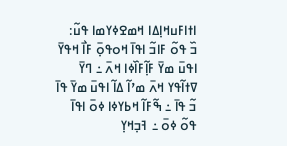ߊߙߊߓߎߞߊ߲ߡߊ ߞߘߐߦߌߘߊ ߟߎ߬:
ߏ߰ ߟߋ߬ ߓߊߏ߬ ߊߟߊ߫ ߞߋߟߋ߲߫ ߓߊ߯ ߞߟߌ߫ ߊߟߎ߫ ߘߌ߫ ߓߊ߲߬ߓߊ߰ߦߊ ߞߍ߫ ߸ ߣߌ߫ ߜߙߊ߬ߟߌ ߞߍ߫ ߘߴߊ߬ ߡߊ߬ ߊߟߎ߫ ߘߌ߫ ߟߊ߫ ߏ߬ ߟߊ߫ ߸ ߒ߬ߓߊ߬ ߞߕߌߦߊ ߦߋ߫ ߊߟߊ߫ ߟߋ߬ ߦߋ߫ ߸ ߔߏ߲ߞߌ߲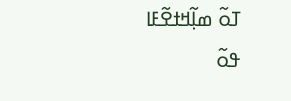ߠߋ߬ ߘߊ߲߬ߞߙߐ߬ߓߊ ߟߋ߬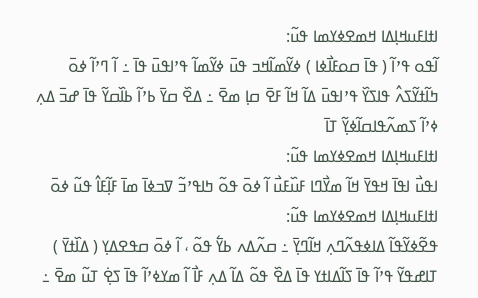ߊߙߊߓߎߞߊ߲ߡߊ ߞߘߐߦߌߘߊ ߟߎ߬:
ߊ߬ߟߋ ߟߴߊ߬ ( ߟߊ߫ ߛߋߓߊ߯ߦߊ ) ߦߌ߬ߘߊ߬ߞߏ ߟߎ߫ ߦߌ߬ߘߊ߬ ߟߴߊߟߎ߫ ߟߊ߫ ߸ ߊ߬ ߣߴߊ߬ ߦߋ߫ ߤߊ߬ߙߌ߬ߖߍ߮ ߟߊߖߌ߰ ߟߴߊߟߎ߫ ߡߊ߬ ߞߊ߬ ߓߐ߫ ߛߊ߲ ߘߐ߫ ߸ ߡߐ߰ ߛߌ߫ ߕߴߊ߬ ߕߊ߰ߛߌ߬ ߟߊ߫ ߝߏ߫ ߡߍ߲ ߦߴߊ߬ ߖߘߍ߬ߟߊߛߊ߬ߦߌ߲߬ ߠߊ߫
ߊߙߊߓߎߞߊ߲ߡߊ ߞߘߐߦߌߘߊ ߟߎ߬:
ߊߟߎ߯ ߊߟߊ߫ ߞߟߌ߫ ߞߊ߬ ߘߌ߯ߣߊ ߓߎ߰ߓߎ߯ ߊ߬ ߦߋ߫ ߟߋ߬ ߤߊߟߴߏ߬ ߜߏߦߊ߫ ߘߊ߫ ߓߊ߲߬ߓߊ߮ ߟߎ߬ ߦߋ߫
ߊߙߊߓߎߞߊ߲ߡߊ ߞߘߐߦߌߘߊ ߟߎ߬:
ߟߐ߬ߦߌ߬ߟߊ߬ ߡߊߦߟߍ߬ߣߍ߲ ߞߊ߬ߣߌ߲߫ ߸ ߛߍ߬ߡߍ ߕߌ߱ ߟߋ߬ ، ߊ߬ ߦߋ߫ ߛߟߐߡߌ߲ ( ߡߊ߰ߙߌ߫ ) ߠߊߝߟߌ߬ ߟߴߊ߬ ߟߊ߫ ߖߊ߬ߡߊߙߌ ߟߊ߫ ߡߐ߰ ߟߋ߬ ߡߊ߬ ߡߍ߲ ߓߊ߯ ߊ߬ ߘߌߦߴߊ߬ ߟߊ߫ ߖߐ߲߭ ߠߎ߬ ߘߐ߫ ߸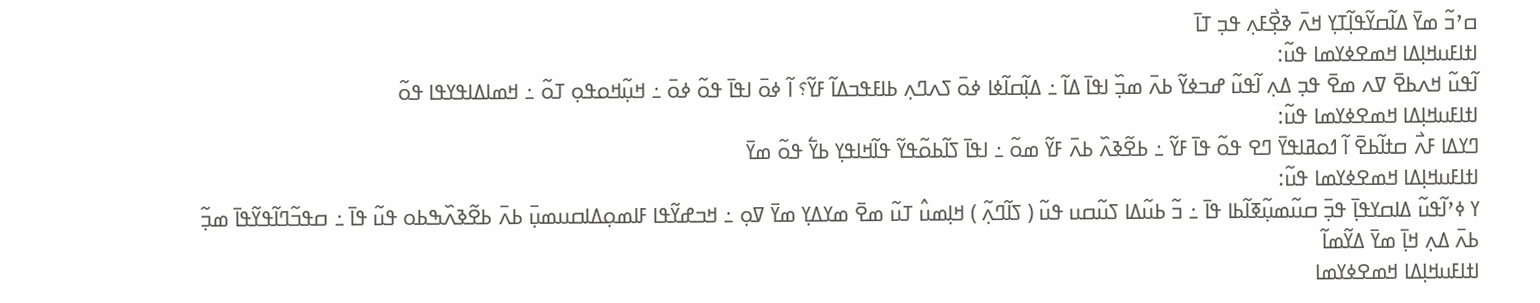ߛߴߏ߬ ߘߌ߫ ߡߊ߬ߛߌ߬ߟߊ߲߬ߠߌ߲ ߞߍ߫ ߢߐ߲߯ߓߍ߲ ߟߏ߲ ߠߊ߫
ߊߙߊߓߎߞߊ߲ߡߊ ߞߘߐߦߌߘߊ ߟߎ߬:
ߊ߬ߟߎ߬ ߞߍߕߐ߫ ߜߍ ߘߐ߫ ߟߏ߲ ߡߍ߲ ߊ߬ߟߎ߬ ߝߏߦߌ߬ ߕߍ߫ ߘߏ߲߰ ߊߟߊ߫ ߡߊ߬ ߸ ߡߊ߲߬ߛߊ߬ߦߊ ߦߋ߫ ߖߍߣߍ߲ ߕߊߓߟߏߡߊ߬ ߓߌ߬؟ ߊ߬ ߦߋ߫ ߊߟߊ߫ ߟߋ߬ ߦߋ߫ ߸ ߞߎ߲߬ߞߋߟߋ߲ ߠߋ߬ ߸ ߞߘߊߡߊߟߌߟߊ ߟߋ߬
ߊߙߊߓߎߞߊ߲ߡߊ ߞߘߐߦߌߘߊ ߟߎ߬:
ߣߌߡߊ ߓߍ߯ ߛߙߊ߬ߕߐ߫ ߊ߬ ߗߋߥߊߟߌ߫ ߣߐ ߟߋ߬ ߟߊ߫ ߓߌ߬ ߸ ߕߐ߬ߢߍ߰ ߕߍ߫ ߓߌ߬ ߘߋ߬ ߸ ߊߟߊ߫ ߖߊ߬ߕߋ߬ߟߌ߬ ߟߊ߬ߞߊߟߌ߲ ߕߌ߱ ߟߋ߬ ߘߌ߫
ߊߙߊߓߎߞߊ߲ߡߊ ߞߘߐߦߌߘߊ ߟߎ߬:
ߌ ߦߴߊ߬ߟߎ߬ ߡߊߛߌߟߊ߲߫ ߟߏ߲߫ ߛߎ߬ߘߎ߲߬ߧߊ߬ߕߊ ߟߊ߫ ߸ ߏ߬ ߕߎ߬ߡߊ ߖߎ߬ߛߎ ߟߎ߬ ( ߖߊ߬ߣߍ߲߬ ) ߞߊ߲ߘߎ߮ ߠߎ߬ ߘߐ߫ ߘߌߡߌ߲ ߘߌ߫ ߜߋ߲ ߸ ߞߏߝߌ߬ߟߊ ߓߊߘߋ߲ߡߊߛߎߘߎ߲߫ ߕߍ߫ ߕߐ߬ߢߍ߰ߒߕߋ ߟߎ߬ ߟߊ߫ ߸ ߛߟߏ߬ߣߊ߬ߟߌ߬ߟߊ߫ ߘߏ߲߬ ߕߍ߫ ߡߍ߲ ߞߊ߲߫ ߘߌ߫ ߡߌ߬ߘߊ߬
ߊߙߊߓߎߞߊ߲ߡߊ ߞߘߐߦߌߘߊ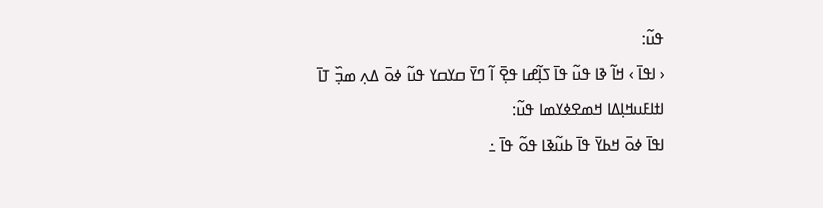ߟߎ߬:
‹ ߊߟߊ߫ › ߞߊ߬ ߢߊ ߟߎ߬ ߟߊ߫ ߖߊ߲߬ߝߊ ߟߐ߲߫ ߊ߬ ߣߌ߫ ߛߌߛߌ ߟߎ߬ ߦߋ߫ ߡߍ߲ ߘߏ߲߰ ߠߊ߫
ߊߙߊߓߎߞߊ߲ߡߊ ߞߘߐߦߌߘߊ ߟߎ߬:
ߊߟߊ߫ ߦߋ߫ ߞߕߌ߫ ߟߊ߫ ߕߎ߬ߢߊ ߟߋ߬ ߟߊ߫ ߸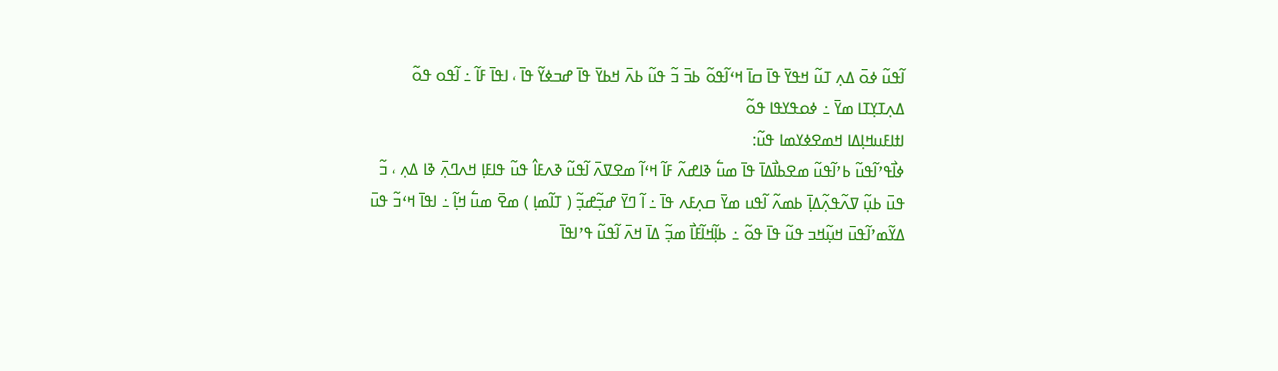ߊ߬ߟߎ߬ ߦߋ߫ ߡߍ߲ ߠߎ߬ ߞߟߌ߫ ߟߊ߫ ߛߊ߫ ߞߵߊ߬ߟߋ߬ ߕߏ߫ ߏ߬ ߟߎ߬ ߕߍ߫ ߞߕߌ߫ ߟߊ߫ ߝߏߦߌ߬ ߟߊ߫ ، ߊߟߊ߫ ߓߊ߬ ߸ ߊ߬ߟߋ ߟߋ߬ ߡߍ߲ߠߌ߲ߠߊ ߘߌ߫ ߸ ߦߋߟߌߟߊ ߟߋ߬
ߊߙߊߓߎߞߊ߲ߡߊ ߞߘߐߦߌߘߊ ߟߎ߬:
ߦߊ߯ߟߴߊ߬ߟߎ߬ ߕߴߊ߬ߟߎ߬ ߘߐߕߊ߯ߡߊ߫ ߟߊ߫ ߘߎ߱ ߢߊߝߍ߬ ߓߊ߬ ߞߵߊ߬ ߘߐߜߍ߫ ߊ߬ߟߎ߬ ߢߍߓߊ߮ ߟߎ߬ ߟߊߓߊ߲ ߞߍߣߍ߲߫ ߢߊ ߡߍ߲ ، ߏ߬ ߟߎ߫ ߕߎ߲߬ ߜߍ߬ߟߍ߲߬ߡߊ߲߫ ߕߘߍ߬ ߊ߬ߟߎ ߘߌ߫ ߛߍ߲ߓߍ ߟߊ߫ ߸ ߊ߬ ߣߌ߫ ߝߏ߲߬ߝߏ߲߬ ( ߠߊ߬ߘߊ߲ ) ߘߐ߫ ߘߎ߱ ߞߊ߲߬ ߸ ߊߟߊ߫ ߞߵߏ߬ ߟߎ߫ ߡߌ߬ߘߴߊ߬ߟߎ߫ ߞߎ߲߬ߞߏ ߟߎ߬ ߟߊ߫ ߟߋ߬ ߸ ߕߊ߲߬ߞߊ߬ߓߊ߯ ߘߏ߲߬ ߡߊ߫ ߞߍ߫ ߊ߬ߟߎ߬ ߟߴߊߟߊ߫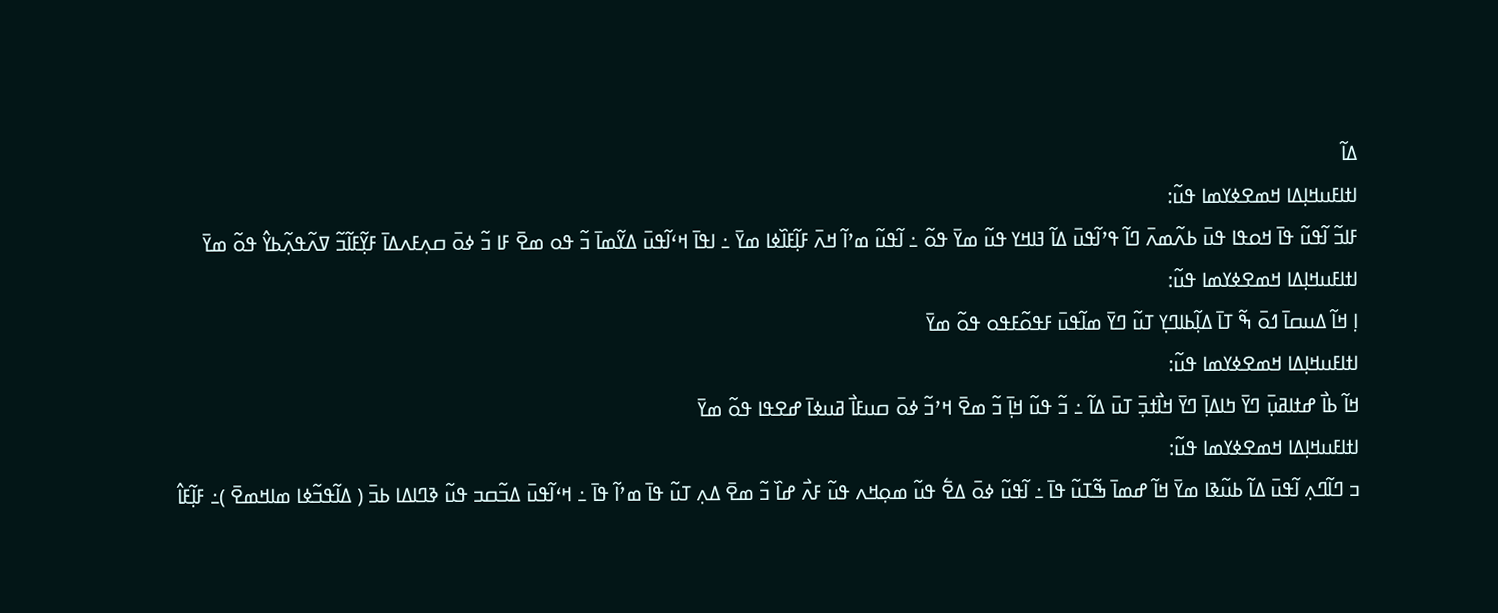ߡߊ߬
ߊߙߊߓߎߞߊ߲ߡߊ ߞߘߐߦߌߘߊ ߟߎ߬:
ߓߊߏ߬ ߊ߬ߟߎ߬ ߟߊ߫ ߞߋߟߊ ߟߎ߫ ߕߍ߬ߘߍ߫ ߣߊ߬ ߟߴߊ߬ߟߎ߫ ߡߊ߬ ߔߊߞߌ ߟߎ߬ ߘߌ߫ ߟߋ߬ ߸ ߊ߬ߟߎ߬ ߘߴߊ߬ ߞߍ߫ ߓߊ߲߬ߓߊ߰ߦߊ ߘߌ߫ ߸ ߊߟߊ߫ ߞߵߊ߬ߟߎ߫ ߡߌ߬ߘߊ߫ ߏ߬ ߟߋ ߘߐ߫ ߓߊ ߏ߬ ߦߋ߫ ߛߍ߲ߓߍߡߊ߫ ߓߌ߲߬ߓߊ߬ߏ߬ ߜߍ߬ߟߍ߲߬ߕߌ߮ ߟߋ߬ ߘߌ߫
ߊߙߊߓߎߞߊ߲ߡߊ ߞߘߐߦߌߘߊ ߟߎ߬:
ߊ߲ ߞߊ߬ ߡߎߛߊ߫ ߗߋ߫ ߒ߬ ߠߊ߫ ߡߊ߲߬ߕߊߣߌ߲ ߠߎ߬ ߣߌ߫ ߘߊ߬ߟߎ߫ ߓߟߋ߬ߓߟߋ ߟߋ߬ ߘߌ߫
ߊߙߊߓߎߞߊ߲ߡߊ ߞߘߐߦߌߘߊ ߟߎ߬:
ߞߊ߬ ߕߊ߯ ߝߙߊߥߎ߲߫ ߣߌ߫ ߤߊߡߊ߲߫ ߣߌ߫ ߞߊ߯ߙߏ߲߫ ߠߎ߫ ߡߊ߬ ߸ ߏ߬ ߟߎ߬ ߞߊ߲߫ ߏ߬ ߘߐ߫ ߞߴߏ߬ ߦߋ߫ ߛߎߓߊ߯ ߥߎߦߊ߫ ߝߐߟߊ ߟߋ߬ ߘߌ߫
ߊߙߊߓߎߞߊ߲ߡߊ ߞߘߐߦߌߘߊ ߟߎ߬:
ߏ ߣߊ߬ߣߍ߲ ߊ߬ߟߎ߫ ߡߊ߬ ߕߎ߬ߢߊ ߘߌ߫ ߞߊ߬ ߝߘߊ߫ ߒ߬ߠߎ߬ ߟߊ߫ ߸ ߊ߬ߟߎ߬ ߦߋ߫ ߡߐ߱ ߟߎ߬ ߘߋ߲ߞߍ ߟߎ߬ ߓߍ߯ ߝߊ߰ ߏ߬ ߘߐ߫ ߡߍ߲ ߠߎ߬ ߟߊ߫ ߘߴߊ߬ ߟߊ߫ ߸ ߞߵߊ߬ߟߎ߫ ߡߏ߬ߛߏ ߟߎ߬ ߢߣߊߡߊ ߕߏ߫ ( ߡߊ߬ߟߏ߬ߦߊ ߘߊߞߘߐ߫ )߸ ߓߊ߲߬ߓߊ߮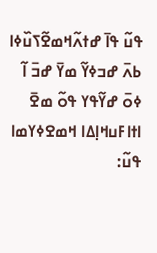ߟߎ߬ ߟߊ߫ ߝߙߍ߬ߞߘߐ߬ߖߎ߰ߦߊ ߕߍ߫ ߝߏߦߌ߬ ߘߌ߫ ߝߏ߫ ߊ߬ ߦߋ߫ ߝߌ߬ߟߌ ߟߋ߬ ߘߐ߫
ߊߙߊߓߎߞߊ߲ߡߊ ߞߘߐߦߌߘߊ ߟߎ߬: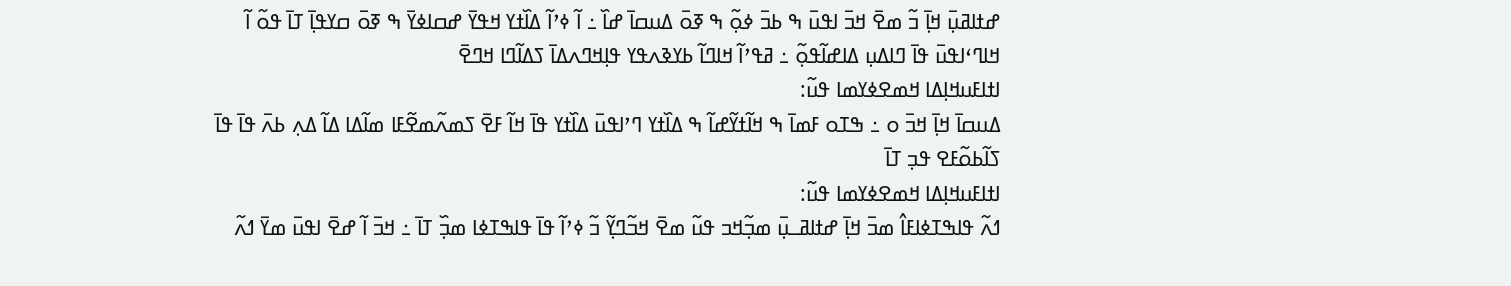ߝߙߊߥߎ߲߫ ߞߊ߲߫ ߏ߬ ߘߐ߫ ߞߏ߫ ߊߟߎ߫ ߒ ߕߏ߫ ߦߋ߲߬ ߒ ߧߋ߫ ߡߎߛߊ߫ ߝߊ߰ ߸ ߊ߬ ߦߴߊ߬ ߡߊ߰ߙߌ ߞߟߌ߫ ߝߛߊߦߌ߫ ߒ ߧߋ߫ ߛߌߟߊ߲߫ ߠߊ߫ ߟߋ߬ ߊ߬ ߞߊߣߵߊߟߎ߫ ߟߊ߫ ߣߊߡߎ߲ ߡߊߝߊ߬ߟߋ߲߬ ߸ ߥߟߴߊ߬ ߞߊߣߊ߬ ߕߌߢߍߟߌ ߟߊ߲ߞߣߍߡߊ߫ ߖߡߊ߬ߣߊ ߞߣߐ߫
ߊߙߊߓߎߞߊ߲ߡߊ ߞߘߐߦߌߘߊ ߟߎ߬:
ߡߎߛߊ߫ ߞߊ߲߫ ߞߏ߫ ߋ ߸ ߒߠߋ ߓߘߊ߫ ߒ ߞߊ߬ߙߌ߬ߝߊ߬ ߒ ߡߊ߰ߙߌ ߣߴߊߟߎ߫ ߡߊ߰ߙߌ ߟߊ߫ ߞߊ߬ ߓߐ߫ ߖߘߍ߬ߘߐ߬ߓߊ ߘߊ߬ߡߊ ߡߊ߬ ߡߍ߲ ߕߍ߫ ߟߊ߫ ߟߊ߫ ߖߊ߬ߕߋ߬ߓߐ ߟߏ߲ ߠߊ߫
ߊߙߊߓߎߞߊ߲ߡߊ ߞߘߐߦߌߘߊ ߟߎ߬:
ߗߍ߬ ߟߊߒߠߦߊߓߊ߮ ߘߏ߫ ߞߊ߲߫ ߝߙߊߥߺߎ߲߫ ߘߏ߲߬ߞߏ ߟߎ߬ ߘߐ߫ ߞߏ߬ߣߌ߲߬ ߏ߬ ߦߴߊ߬ ߟߊ߫ ߟߊߒߠߦߊ ߘߏ߲߰ ߠߊ߫ ߸ ߞߏ߫ ߊ߬ ߝߐ߫ ߊߟߎ߫ ߘߌ߫ ߗߍ߬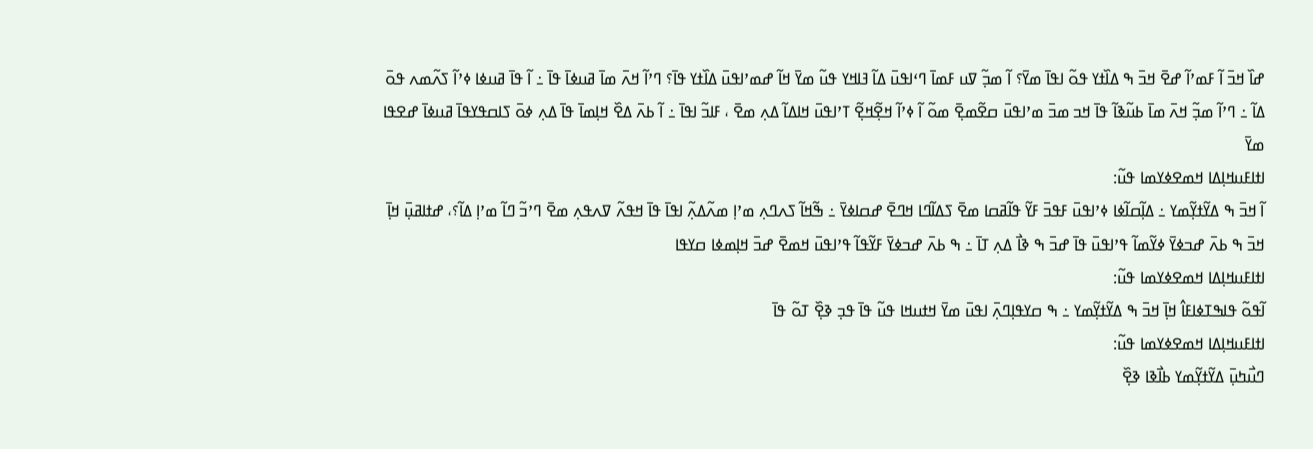ߝߊ߰ ߞߏ߫ ߊ߬ ߓߘߴߊ߬ ߝߐ߫ ߞߏ߫ ߒ ߡߊ߰ߙߌ ߟߋ߬ ߊߟߊ߫ ߘߌ߫؟ ߊ߬ ߘߏ߲߬ ߜߎ ߓߘߊ߫ ߣߵߊߟߎ߫ ߡߊ߬ ߔߊߞߌ ߟߎ߬ ߘߌ߫ ߞߊ߬ ߝߘߴߊߟߎ߫ ߡߊ߰ߙߌ ߟߊ߫؟ ߣߴߊ߬ ߞߍ߫ ߘߊ߫ ߥߎߦߊ߫ ߟߊ߫ ߸ ߊ߬ ߟߊ߫ ߥߎߦߊ ߦߴߊ߬ ߖߍ߬ߘߍ ߟߋ߫ ߡߊ߬ ߸ ߣߴߊ߬ ߘߏ߲߬ ߞߍ߫ ߘߊ߫ ߕߎ߬ߢߊ߬ ߟߊ߫ ߞߏ ߘߏ߫ ߘߴߊߟߎ߫ ߛߐ߬ߘߐ߲߫ ߘߋ߬ ߊ߬ ߦߴߊ߬ ߞߐ߲߬ߞߐ߲߬ ߠߴߊߟߎ߫ ߞߊߡߊ߬ ߡߍ߲ ߘߐ߫ ، ߓߊߏ߬ ߊߟߊ߫ ߸ ߊ߬ ߕߍ߫ ߡߐ߰ ߞߊ߲ߘߊ߫ ߟߊ߫ ߡߍ߲ ߦߋ߫ ߖߊߛߟߌߟߊ߫ ߥߎߦߊ߫ ߝߐߟߊ ߘߌ߫
ߊߙߊߓߎߞߊ߲ߡߊ ߞߘߐߦߌߘߊ ߟߎ߬:
ߊ߬ ߞߏ߫ ߒ ߡߌ߬ߙߌ߲߬ߘߌ ߸ ߡߊ߲߬ߛߊ߬ߦߊ ߦߴߊߟߎ߫ ߓߟߏ߫ ߓߌ߬ ߟߊ߬ߥߛߊ ߘߐ߫ ߖߡߊ߬ߣߊ ߞߣߐ߫ ߝߛߊߦߌ߫ ߸ ߒ߬ߞߊ߬ ߖߍߣߍ߲ ߘߴߊ߲ ߘߍ߬ߡߍ߲߬ ߊߟߊ߫ ߟߊ߫ ߞߟߍ߬ ߜߍߟߍ߲ ߘߐ߫ ߣߴߏ߬ ߣߊ߬ ߘߴߊ߲ ߡߊ߬؟، ߝߙߊߥߎ߲߫ ߞߊ߲߫ ߞߏ߫ ߒ ߕߍ߫ ߝߏߦߌ߫ ߦߌ߬ߘߊ߬ ߟߴߊߟߎ߫ ߟߊ߫ ߝߏ߫ ߒ ߢߊ߯ ߡߍ߲ ߠߊ߫ ߸ ߒ ߕߍ߫ ߝߏߦߌ߫ ߓߌ߬ߟߊ߬ ߟߴߊߟߎ߫ ߞߘߐ߫ ߝߏ߫ ߞߊ߲ߘߦߊ ߛߌߟߊ
ߊߙߊߓߎߞߊ߲ߡߊ ߞߘߐߦߌߘߊ ߟߎ߬:
ߊ߬ߟߋ߬ ߟߊߒߠߦߊߓߊ߮ ߞߊ߲߫ ߞߏ߫ ߒ ߡߌ߬ߙߌ߲߬ߘߌ ߸ ߒ ߛߌߟߊ߲ߣߍ߲߫ ߊߟߎ߫ ߘߌ߫ ߞߙߎߞߊ ߟߎ߬ ߟߊ߫ ߟߏ߲ ߢߐ߲߰ ߠߋ߬ ߟߊ߫
ߊߙߊߓߎߞߊ߲ߡߊ ߞߘߐߦߌߘߊ ߟߎ߬:
ߣߎ߯ߤߎ߲߫ ߡߌ߬ߙߌ߲߬ߘߌ ߕߊ߯ߢߊ ߢߐ߲߰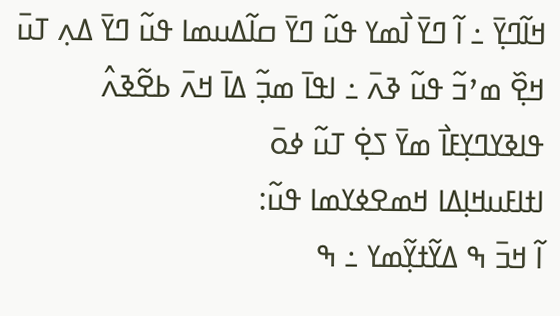ߞߊ߬ߣߌ߲߫ ߸ ߊ߬ ߣߌ߫ ߊ߯ߘߌ ߟߎ߬ ߣߌ߫ ߛߊ߬ߡߎߘߊ ߟߎ߬ ߣߌ߫ ߡߍ߲ ߠߎ߫ ߞߐ߲߰ ߘߴߏ߬ ߟߎ߬ ߢߍ߫ ߸ ߊߟߊ߫ ߘߏ߲߬ ߡߊ߫ ߞߍ߫ ߕߐ߬ߢߍ߮ ߟߊߢߌߣߌ߲ߓߊ߯ ߘߌ߫ ߖߐ߲߭ ߠߎ߬ ߦߋ߫
ߊߙߊߓߎߞߊ߲ߡߊ ߞߘߐߦߌߘߊ ߟߎ߬:
ߊ߬ ߞߏ߫ ߒ ߡߌ߬ߙߌ߲߬ߘߌ ߸ ߒ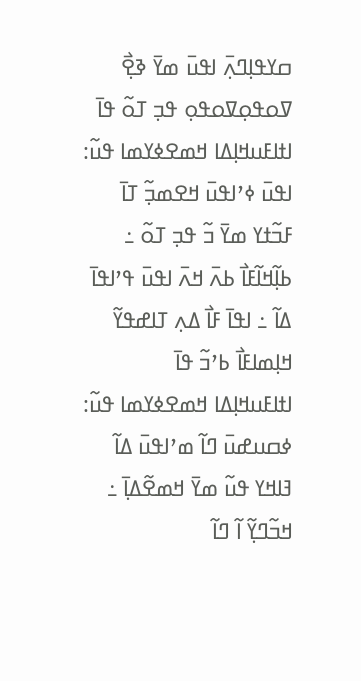ߛߌߟߊ߲ߣߍ߲߫ ߊߟߎ߫ ߘߌ߫ ߢߐ߲߯ ߜߋߟߋ߲ߜߋߟߋ߲ ߟߏ߲ ߠߋ߬ ߟߊ߫
ߊߙߊߓߎߞߊ߲ߡߊ ߞߘߐߦߌߘߊ ߟߎ߬:
ߊߟߎ߫ ߦߴߊߟߎ߫ ߞߐߘߏ߲߬ ߠߊ߫ ߓߏ߬ߙߌ ߘߌ߫ ߏ߬ ߟߏ߲ ߠߋ߬ ߸ ߕߊ߲߬ߞߊ߬ߓߊ߯ ߕߍ߫ ߞߍ߫ ߊߟߎ߫ ߟߴߊߟߊ߫ ߡߊ߬ ߸ ߊߟߊ߫ ߓߊ߯ ߡߍ߲ ߠߊߝߟߌ߬ ߞߊ߲ߘߊߓߊ߯ ߕߴߏ߬ ߟߊ߫
ߊߙߊߓߎߞߊ߲ߡߊ ߞߘߐߦߌߘߊ ߟߎ߬:
ߦߛߎߝߎ߫ ߣߊ߬ ߘߴߊߟߎ߫ ߡߊ߬ ߔߊߞߌ ߟߎ߬ ߘߌ߫ ߞߘߐ߬ߡߊ߲߫ ߸ ߞߏ߬ߣߌ߲߬ ߊ߬ ߣߊ߬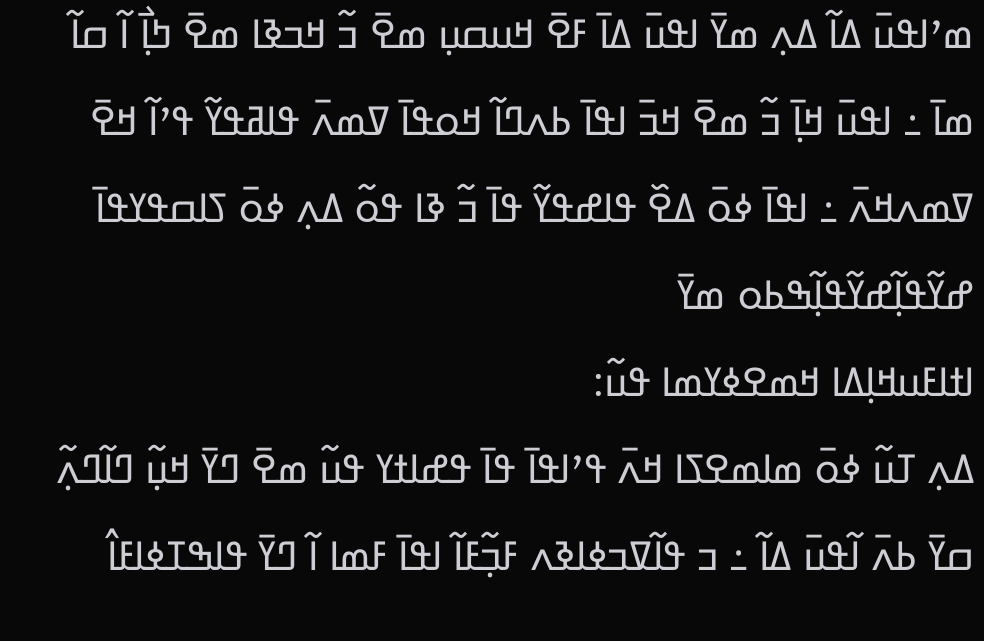ߘߴߊߟߎ߫ ߡߊ߬ ߡߍ߲ ߘߌ߫ ߊߟߎ߫ ߡߊ߫ ߓߐ߫ ߞߎߛߎ߲ ߘߐ߫ ߏ߬ ߞߏߢߊ ߘߐ߫ ߤߊ߲߯ ߊ߬ ߛߊ߬ ߘߊ߫ ߸ ߊߟߎ߫ ߞߊ߲߫ ߏ߬ ߘߐ߫ ߞߏ߫ ߊߟߊ߫ ߕߍߣߊ߬ ߞߋߟߊ߫ ߜߘߍ߫ ߟߊߥߟߌ߬ ߟߴߊ߬ ߞߐ߫ ߜߘߍߞߍ߫ ߸ ߊߟߊ߫ ߦߋ߫ ߡߐ߰ ߟߊߝߟߌ߬ ߟߊ߫ ߏ߬ ߢߊ ߟߋ߬ ߡߍ߲ ߦߋ߫ ߖߊߛߟߌߟߊ߫ ߝߌ߬ߟߊ߲߬ߝߌ߬ߟߊ߲߬ߒߕߋ ߘߌ߫
ߊߙߊߓߎߞߊ߲ߡߊ ߞߘߐߦߌߘߊ ߟߎ߬:
ߡߍ߲ ߠߎ߬ ߦߋ߫ ߘߊߘߐߖߊ ߞߍ߫ ߟߴߊߟߊ߫ ߟߊ߫ ߟߝߊߙߌ ߟߎ߬ ߘߐ߫ ߣߌ߫ ߞߎ߲߬ ߣߊ߬ߣߍ߲߬ ߛߌ߫ ߕߍ߫ ߊ߬ߟߎ߫ ߡߊ߬ ߸ ߏ ߟߊ߬ߜߏߦߊߢߍ ߓߏ߲߬ߓߊ߬ ߊߟߊ߫ ߓߘߊ ߊ߬ ߣߌ߫ ߟߊߒߠߦߊߓߊ߮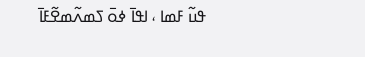ߟߎ߬ ߓߘߊ ، ߊߟߊ߫ ߦߋ߫ ߖߘߍ߬ߘߐ߬ߓߊ߫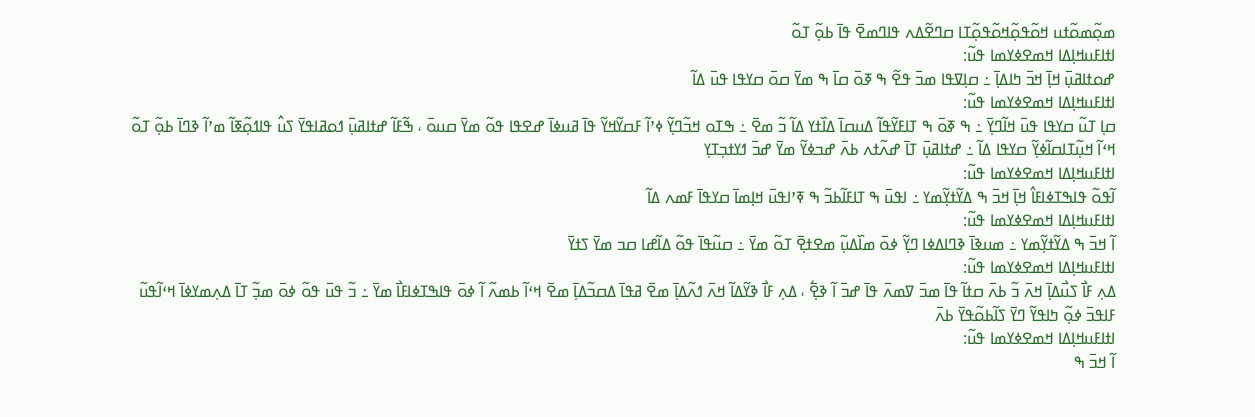ߘߋ߲߬ߘߋ߬ߙߎ ߞߋ߬ߟߋ߲߬ߞߋ߬ߟߋ߲߬ߠߊ ߛߣߐ߬ߡߍ ߟߊߣߘߐ߫ ߟߊ߫ ߕߋ߲߬ ߠߋ߬
ߊߙߊߓߎߞߊ߲ߡߊ ߞߘߐߦߌߘߊ ߟߎ߬:
ߝߋߙߊߥߎ߲߫ ߞߊ߲߫ ߞߏ߫ ߤߊߡߊ߲߫ ߸ ߛߊ߲ߜߟߊ ߘߏ߫ ߟߐ߬ ߒ ߧߋ߫ ߛߊ߫ ߒ ߘߌ߫ ߛߋ߫ ߛߌߟߊ ߟߎ߫ ߡߊ߬
ߊߙߊߓߎߞߊ߲ߡߊ ߞߘߐߦߌߘߊ ߟߎ߬:
ߛߊ߲ ߠߎ߬ ߛߌߟߊ ߟߎ߫ ߞߊ߬ߣߌ߲߫ ߸ ߒ ߧߋ߫ ߒ ߠߊߓߌ߬ߟߊ߬ ߡߎߛߊ߫ ߡߊ߰ߙߌ ߡߊ߬ ߏ߬ ߘߐ߫ ߸ ߒߠߋ ߞߏ߬ߣߌ߲߬ ߦߴߊ߬ ߓߛߌ߬ߞߌ߬ ߟߊ߫ ߥߎߦߊ߫ ߝߐߟߊ ߟߋ߬ ߘߌ߫ ߛߎߋ߫ ، ߒ߬ߓߊ߬ ߝߙߊߥߎ߲߫ ߗߋߥߊߟߌ߫ ߖߎ߮ ߟߊߗߋ߲߬ߧߊ߬ ߘߴߊ߬ ߢߣߊ߫ ߕߋ߲߬ ߠߋ߬ ߞߵߊ߬ ߞߎ߲߬ߠߊߛߊ߬ߦߌ߲߬ ߛߌߟߊ ߡߊ߬ ߸ ߝߙߊߥߎ߲߫ ߠߊ߫ ߝߍ߬ߙߍ ߕߍ߫ ߝߏߦߌ߬ ߘߌ߫ ߝߏ߫ ߗߌߙߏ߲ߠߌ߲
ߊߙߊߓߎߞߊ߲ߡߊ ߞߘߐߦߌߘߊ ߟߎ߬:
ߊ߬ߟߋ߬ ߟߊߒߠߦߊߓߊ߮ ߞߊ߲߫ ߞߏ߫ ߒ ߡߌ߬ߙߌ߲߬ߘߌ ߸ ߊߟߎ߫ ߒ ߠߊߓߊ߬ߕߏ߬ ߒ ߧߴߊߟߎ߫ ߞߊ߲ߘߊ߫ ߛߌߟߊ߫ ߓߘߍ ߡߊ߬
ߊߙߊߓߎߞߊ߲ߡߊ ߞߘߐߦߌߘߊ ߟߎ߬:
ߊ߬ ߞߏ߫ ߒ ߡߌ߬ߙߌ߲߬ߘߌ ߸ ߘߎߢߊ߫ ߢߣߊߡߦߊ ߣߌ߲߬ ߦߋ߫ ߘߊ߰ߡߎ߲߬ ߘߐߙߐ߲߫ ߠߋ߬ ߘߌ߫ ߸ ߛߎ߬ߟߊ߫ ߟߋ߬ ߡߊ߬ߝߊ ߛߏ ߘߌ߫ ߖߙߌ߫
ߊߙߊߓߎߞߊ߲ߡߊ ߞߘߐߦߌߘߊ ߟߎ߬:
ߡߍ߲ ߓߊ߯ ߖߎ߯ߡߊ߲߫ ߞߍ߫ ߏ߬ ߕߍ߫ ߛߙߊ߬ ߟߊ߫ ߘߏ߫ ߜߘߍ߫ ߟߊ߫ ߝߏ߫ ߊ߬ ߢߐ߲߱ ، ߡߍ߲ ߓߊ߯ ߢߌ߬ߡߊ߬ ߞߍ߫ ߗߍ߬ߡߊ߲߫ ߘߐ߫ ߥߟߊ߫ ߡߛߏ߬ߡߊ߲߫ ߘߐ߫ ߞߵߊ߬ ߕߘߍ߬ ߊ߬ ߦߋ߫ ߟߊߒߠߦߊߓߊ߯ ߘߌ߫ ߸ ߏ߬ ߟߎ߫ ߟߋ߬ ߦߋ߫ ߘߏ߲߬ ߠߊ߫ ߡߍ߲ߘߌߦߊ߫ ߞߵߊ߬ߟߎ߬ ߓߊߟߏ߫ ߦߋ߲߬ ߤߊߟߌ߬ ߣߌ߫ ߖߊ߬ߕߋ߬ߟߌ߫ ߕߍ߫
ߊߙߊߓߎߞߊ߲ߡߊ ߞߘߐߦߌߘߊ ߟߎ߬:
ߊ߬ ߞߏ߫ ߒ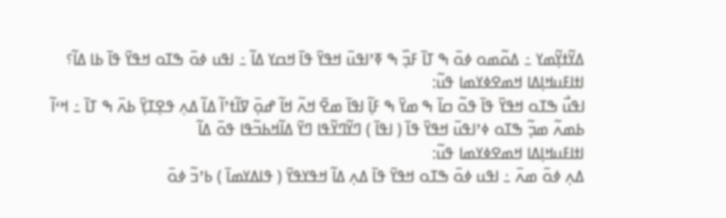ߡߌ߬ߙߌ߲߬ߘߌ ߸ ߡߋ߬ߘߋ ߦߋ߫ ߒ ߠߊ߫ ߓߏ߲߰ ߒ ߧߴߊߟߎ߫ ߞߟߌ߫ ߟߊ߫ ߞߛߌ ߡߊ߬ ߸ ߊߟߎ ߦߋ߫ ߒߠߋ ߞߟߌ߫ ߟߊ߫ ߕߊ ߡߊ߬؟
ߊߙߊߓߎߞߊ߲ߡߊ ߞߘߐߦߌߘߊ ߟߎ߬:
ߊߟߎ߯ ߒߠߋ ߞߟߌ߫ ߟߊ߫ ߟߋ߬ ߛߊ߫ ߒ ߘߌ߫ ߒ ߓߊ߲߬ ߊߟߊ߫ ߘߐ߫ ߞߍ߬ ߞߊ߬ ߝߋ߲߫ ߜߊ߬ߙߴߊ߬ ߡߊ߬ ߡߍ߲ ߟߐ߲ߠߌ߲߫ ߕߍ߫ ߒ ߠߊ߫ ߸ ߞߵߊ߬ ߕߘߍ߬ ߘߏ߲߬ ߒߠߋ ߦߴߊߟߎ߫ ߞߟߌ߫ ߟߊ߫ ( ߊߟߊ߫ ) ߣߌ߬ߣߌ߬ߟߊ ߣߌ߫ ߡߊ߬ߞߕߏ߬ߟߊ ߟߋ߫ ߡߊ߬
ߊߙߊߓߎߞߊ߲ߡߊ ߞߘߐߦߌߘߊ ߟߎ߬:
ߡߍ߲ ߦߋ߫ ߘߍ߫ ߸ ߊߟߎ ߦߋ߫ ߒߠߋ ߞߟߌ߫ ߟߊ߫ ߡߍ߲ ߡߊ߬ ߞߟߌߟߌ߫ ( ߟߊߡߌߘߊ߫ ) ߕߴߏ߬ ߦߋ߫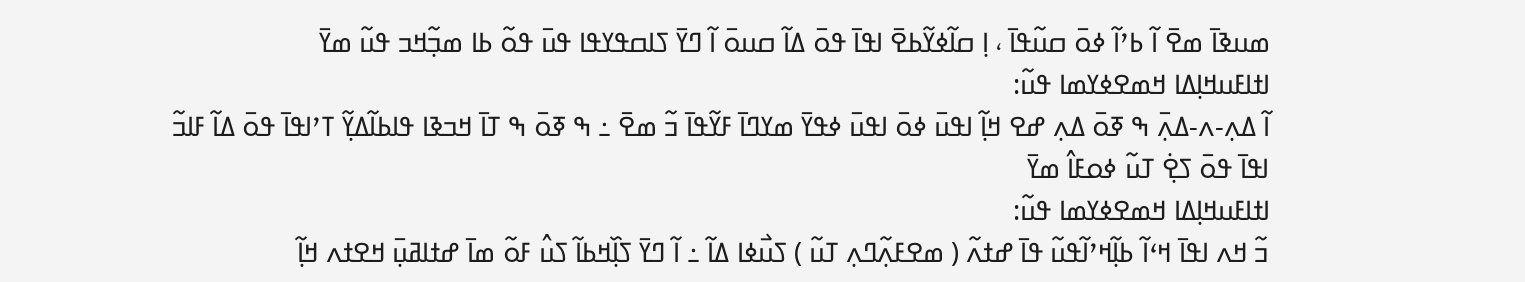ߘߎߢߊ߫ ߘߐ߫ ߊ߬ ߕߴߊ߬ ߦߋ߫ ߛߎ߬ߟߊ߫ ، ߊ߲ ߛߊ߬ߦߌ߬ߕߐ߫ ߊߟߊ߫ ߟߋ߫ ߡߊ߬ ߛߎߋ߫ ߊ߬ ߣߌ߫ ߖߊߛߟߌߟߊ ߟߎ߫ ߟߋ߬ ߕߊ ߘߏ߲߬ߞߏ ߟߎ߬ ߘߌ߫
ߊߙߊߓߎߞߊ߲ߡߊ ߞߘߐߦߌߘߊ ߟߎ߬:
ߊ߬ ߡߍ߲-ߍ-ߡߍ߲߫ ߒ ߧߋ߫ ߡߍ߲ ߝߐ ߞߊ߲߬ ߊߟߎ߫ ߦߋ߫ ߊߟߎ߫ ߦߟߌ߫ ߘߌߣߊ߫ ߓߌ߬ߟߊ߫ ߏ߬ ߘߐ߫ ߸ ߒ ߧߋ߫ ߒ ߠߊ߫ ߞߏߢߊ ߟߊߕߊ߬ߡߌ߲߬ ߠߴߊߟߊ߫ ߟߋ߫ ߡߊ߬ ߓߊߏ߬ ߊߟߊ߫ ߟߋ߫ ߖߐ߲߭ ߠߎ߬ ߦߋߓߊ߮ ߘߌ߫
ߊߙߊߓߎߞߊ߲ߡߊ ߞߘߐߦߌߘߊ ߟߎ߬:
ߏ߬ ߞߍ ߊߟߊ߫ ߞߵߊ߬ ߕߊ߲߬ߞߴߊ߬ߟߎ߬ ߟߊ߫ ߝߙߍ߬ ( ߘߐߓߍ߲߬ߣߍ߲ ߠߎ߬ ) ߖߎ߯ߦߊ ߡߊ߬ ߸ ߊ߬ ߣߌ߫ ߖߊ߲߰ߞߕߊ߬ ߖߎ߮ ߓߋ߬ ߘߊ߫ ߝߙߊߥߎ߲߫ ߞߐߙߍ ߞߊ߲߬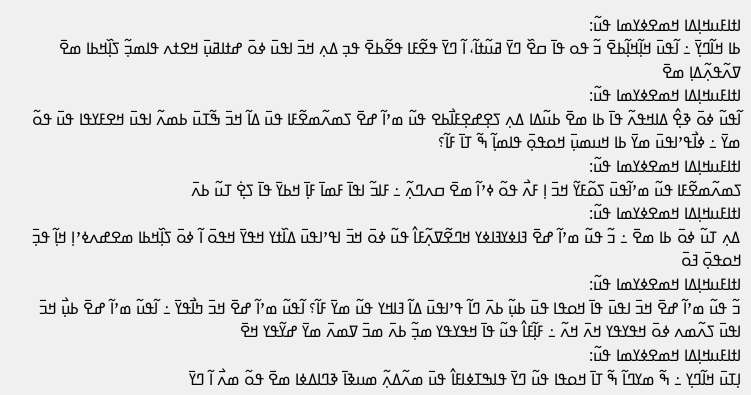ߊߙߊߓߎߞߊ߲ߡߊ ߞߘߐߦߌߘߊ ߟߎ߬:
ߕߊ ߞߊ߬ߣߌ߲߫ ߸ ߊ߬ߟߎ߫ ߞߊ߲߬ߞߊ߲߬ߕߐ߫ ߏ߬ ߟߋ ߟߊ߫ ߛߐ߰ ߣߌ߫ ߥߎ߬ߙߊ߬، ߊ߬ ߣߌ߫ ߟߐ߬ߓߊ ߟߐ߬ߕߐ߫ ߟߏ߲ ߡߍ߲ ߞߏ߫ ߊߟߎ߫ ߦߋ߫ ߝߙߊߥߎ߲߫ ߞߐߙߍ ߟߊߘߏ߲߬ ߖߊ߲߰ߞߕߊ ߘߐ߫ ߜߍ߬ߟߍ߲߬ߡߊ߲ ߘߐ߫
ߊߙߊߓߎߞߊ߲ߡߊ ߞߘߐߦߌߘߊ ߟߎ߬:
ߊ߬ߟߎ߬ ߦߋ߫ ߢߐ߲߮ ߡߊߞߟߍ߬ ߟߊ߫ ߕߊ ߘߐ߫ ߕߎ߬ߡߊ ߡߍ߲ ߖߐ߲ߝߐ߲ߓߊ߯ߕߐ ߟߎ߬ ߘߴߊ߬ ߝߐ߫ ߖߘߍ߬ߘߐ߬ߓߊ ߟߎ߫ ߡߊ߬ ߞߏ߫ ߒ߬ߠߎ߫ ߕߘߍ߬ ߊߟߎ߫ ߞߐߓߌߟߊ ߟߎ߫ ߟߋ߬ ߘߌ߫ ߸ ߦߊ߯ߟߴߊߟߎ߫ ߘߌ߫ ߕߊ ߞߎߘߎ߲߫ ߞߋߟߋ߲߫ ߟߊߘߊ߲߬ ߒ߬ ߠߊ߫ ߓߊ߬؟
ߊߙߊߓߎߞߊ߲ߡߊ ߞߘߐߦߌߘߊ ߟߎ߬:
ߖߘߍ߬ߘߐ߬ߓߊ ߟߎ߬ ߘߴߊ߬ߟߎ߫ ߖߋ߬ߓߌ߬ ߞߏ߫ ߊ߲ ߓߍ߯ ߟߋ߬ ߦߴߊ߬ ߘߐ߫ ߛߍߣߍ߲߬ ߸ ߓߊߏ߬ ߊߟߊ߫ ߓߘߊ߫ ߓߊ߲߫ ߞߕߌ߫ ߟߊ߫ ߖߐ߲߭ ߠߎ߬ ߕߍ߫
ߊߙߊߓߎߞߊ߲ߡߊ ߞߘߐߦߌߘߊ ߟߎ߬:
ߡߍ߲ ߠߎ߬ ߦߋ߫ ߕߊ ߘߐ߫ ߸ ߏ߬ ߟߎ߬ ߘߴߊ߬ ߝߐ߫ ߔߊߦߌߔߊߦߌ ߞߣߐ߬ߜߍ߲߬ߓߊ߮ ߟߎ߬ ߦߋ߫ ߞߏ߫ ߊߟߴߊߟߎ߫ ߡߊ߰ߙߌ ߞߟߌ߫ ߞߟߋ߫ ߊ߬ ߦߋ߫ ߖߊ߲߰ߞߕߊ ߘߐߝߍߦߴߊ߲ ߞߊ߲߬ ߟߏ߲߫ ߞߋߟߋ߲߫ ߔߋ߫
ߊߙߊߓߎߞߊ߲ߡߊ ߞߘߐߦߌߘߊ ߟߎ߬:
ߏ߬ ߟߎ߬ ߘߴߊ߬ ߝߐ߫ ߞߏ߫ ߊߟߎ߫ ߟߊ߫ ߞߋߟߊ ߟߎ߫ ߕߎ߲߬ ߕߍ߫ ߣߊ߬ ߟߴߊߟߎ߫ ߡߊ߬ ߔߊߞߌ ߟߎ߬ ߘߌ߫ ߓߊ߬؟ ߊ߬ߟߎ߬ ߘߴߊ߬ ߝߐ߫ ߞߏ߫ ߤߊ߯ߟߌ߫ ߸ ߊ߬ߟߎ߬ ߘߴߊ߬ ߝߐ߫ ߕߎ߲߯ ߞߏ߫ ߊߟߎ߫ ߖߍ߬ߘߍ ߦߋ߫ ߞߟߌߟߌ ߞߍ߫ ߞߍ߬ ߸ ߓߊ߲߬ߓߊ߮ ߟߎ߬ ߟߊ߫ ߞߟߌߟߌ ߘߏ߲߬ ߕߍ߫ ߘߏ߫ ߜߘߍ߫ ߘߌ߫ ߝߌ߬ߟߌ ߞߐ߫
ߊߙߊߓߎߞߊ߲ߡߊ ߞߘߐߦߌߘߊ ߟߎ߬:
ߊ߲ߠߎ߫ ߞߊ߬ߣߌ߲ ߸ ߒ߬ ߘߌߣߊ߬ ߒ߬ ߠߊ߫ ߞߋߟߊ ߟߎ߬ ߣߌ߫ ߟߊߒߠߦߊߓߊ߮ ߟߎ߫ ߘߍ߬ߡߍ߲߬ ߘߎߢߊ߫ ߢߣߊߡߦߊ ߘߐ߫ ߟߋ߬ ߘߍ߯ ߊ߬ ߣߌ߫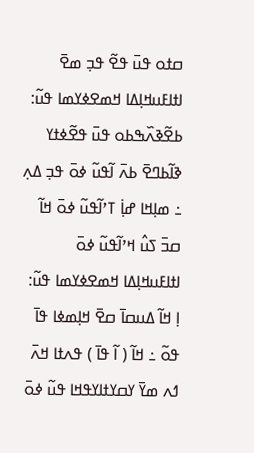ߛߙߋ ߟߎ߫ ߟߐ߬ ߟߏ߲ ߘߐ߫
ߊߙߊߓߎߞߊ߲ߡߊ ߞߘߐߦߌߘߊ ߟߎ߬:
ߕߐ߬ߢߍ߰ߒߕߋ ߟߎ߫ ߟߐ߬ߦߙߌ ߢߊ߬ߕߣߐ߫ ߕߍ߫ ߊ߬ߟߎ߬ ߦߋ߫ ߟߏ߲ ߡߍ߲ ߸ ߘߊ߲ߞߊ ߝߊ߲߭ ߠߴߊ߬ߟߎ߬ ߦߋ߫ ߞߊ߬ ߛߏ߫ ߖߎ߮ ߞߴߊ߬ߟߎ߬ ߦߋ߫
ߊߙߊߓߎߞߊ߲ߡߊ ߞߘߐߦߌߘߊ ߟߎ߬:
ߊ߲ ߞߊ߬ ߡߎߛߊ߫ ߛߐ߫ ߞߊ߲ߘߦߊ ߟߊ߫ ߟߋ߬ ߸ ߞߊ߬ ( ߊ߬ ߟߊ߫ ) ߟߍߙߊ ߞߍ߫ ߗߍ ߘߌ߫ ߌߛߌߙߊߌߟߞߊ ߟߎ߬ ߦߋ߫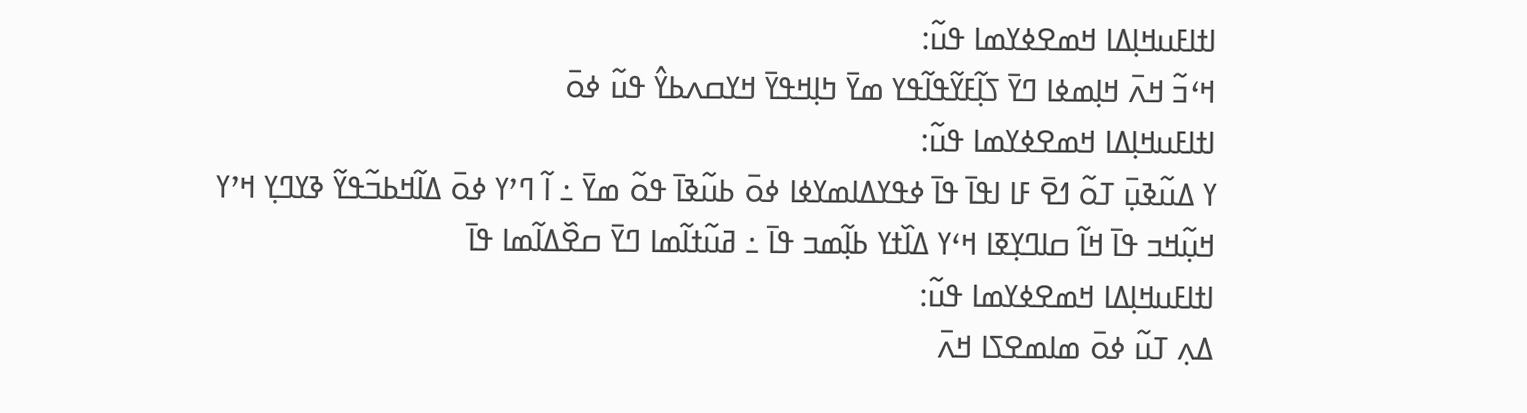ߊߙߊߓߎߞߊ߲ߡߊ ߞߘߐߦߌߘߊ ߟߎ߬:
ߞߵߏ߬ ߞߍ߫ ߞߊ߲ߘߦߊ ߣߌ߫ ߖߊ߲߬ߓߌ߬ߟߊ߬ߟߌ ߘߌ߫ ߤߊ߲ߞߟߌ߫ ߞߌߛߍߕߌ߮ ߟߎ߬ ߦߋ߫
ߊߙߊߓߎߞߊ߲ߡߊ ߞߘߐߦߌߘߊ ߟߎ߬:
ߌ ߡߎ߬ߢߎ߲߫ ߠߋ߬ ߗߐ߫ ߓߊ ߊߟߊ߫ ߟߊ߫ ߦߟߌߡߊߘߌߦߊ ߦߋ߫ ߕߎ߬ߢߊ߫ ߟߋ߬ ߘߌ߫ ߸ ߊ߬ ߣߴߌ ߦߋ߫ ߡߊ߬ߞߕߏ߬ߟߌ߬ ߢߌߣߌ߲ ߞߴߌ ߞߎ߲߬ߞߏ ߟߊ߫ ߞߊ߬ ߛߊߣߌ߲ߧߊ ߞߵߌ ߡߊ߰ߙߌ ߕߊ߲߬ߘߏ ߟߊ߫ ߸ ߥߎ߬ߙߊ߬ߘߊ ߣߌ߫ ߛߐ߰ߡߊ߬ߘߊ ߟߊ߫
ߊߙߊߓߎߞߊ߲ߡߊ ߞߘߐߦߌߘߊ ߟߎ߬:
ߡߍ߲ ߠߎ߬ ߦߋ߫ ߘߊߘߐߖߊ ߞߍ߫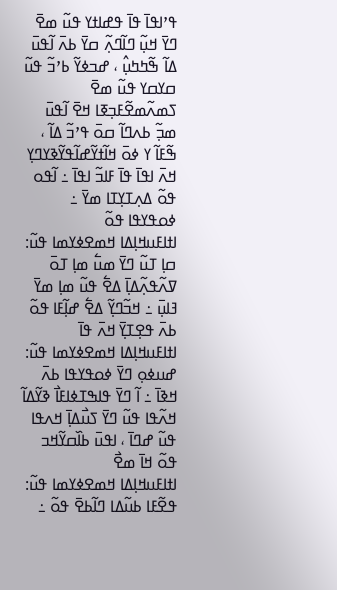ߟߴߊߟߊ߫ ߟߊ߫ ߟߝߊߙߌ ߟߎ߬ ߘߐ߫ ߣߌ߫ ߞߎ߲߬ ߣߊ߬ߣߍ߲߬ ߛߌ߫ ߕߍ߫ ߊ߬ߟߎ߫ ߡߊ߬ ߒ߬ߤߤߎ߲߮ ، ߝߏߦߌ߬ ߕߴߏ߬ ߟߎ߬ ߛߌߛߌ ߟߎ߬ ߘߐ߫ ߖߘߍ߬ߘߐ߬ߓߏ߲ߧߊ ߞߐ߫ ߊ߬ߟߎ߫ ߘߏ߲߬ ߕߍߣߊ߬ ߛߋ߫ ߟߴߏ߬ ߡߊ߬ ، ߒ߬ߓߊ߬ ߌ ߦߋ߫ ߞߊ߬ߙߌ߬ߝߊ߬ߟߌ߬ߢߌߣߌ߲ ߞߍ߫ ߊߟߊ߫ ߟߊ߫ ߓߊߏ߬ ߊߟߊ߫ ߸ ߊ߬ߟߋ ߟߋ߬ ߡߍ߲ߠߌ߲ߠߊ ߘߌ߫ ߸ ߦߋߟߌߟߊ ߟߋ߬
ߊߙߊߓߎߞߊ߲ߡߊ ߞߘߐߦߌߘߊ ߟߎ߬:
ߛߊ߲ ߠߎ߬ ߣߌ߫ ߘߎ߱ ߘߊ߲ ߠߋ߫ ߜߍ߬ߟߍ߲߬ߡߊ߲߫ ߡߐ߱ ߟߎ߬ ߘߊ߲ ߘߌ߫ ߔߊߎ߲߫ ߸ ߞߏ߬ߣߌ߲߬ ߡߐ߱ ߝߊ߲߬ߓߊ ߟߋ߬ ߕߍ߫ ߟߐ߲ߠߌ߲߫ ߞߍ߫ ߟߊ߫
ߊߙߊߓߎߞߊ߲ߡߊ ߞߘߐߦߌߘߊ ߟߎ߬:
ߝߎߦߋ߲ ߣߌ߫ ߦߋߟߌߟߊ ߕߍ߫ ߞߢߊ߫ ߸ ߊ߬ ߣߌ߫ ߟߊߒߠߦߊߓߊ߯ ߢߌ߬ߡߊ߬ ߞߍ߬ߟߊ ߟߎ߬ ߣߌ߫ ߖߎ߯ߡߊ߲߫ ߞߍߟߊ ߟߎ߬ ߝߣߊ߫ ، ߊߟߎ߫ ߕߊ߰ߛߌ߬ߞߏ ߟߋ߬ ߞߊ߫ ߘߐ߯
ߊߙߊߓߎߞߊ߲ߡߊ ߞߘߐߦߌߘߊ ߟߎ߬:
ߟߐ߬ߓߊ ߕߎ߬ߡߊ ߣߊ߬ߕߐ߫ ߟߋ߬ ߸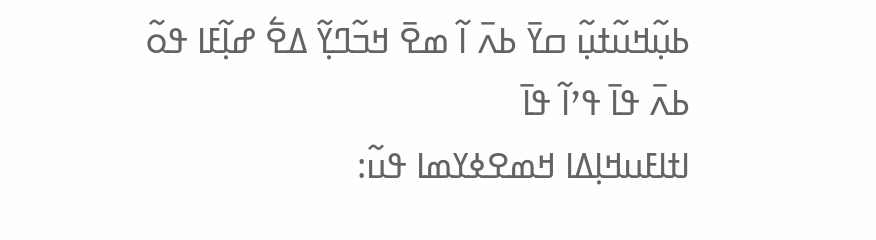ߕߎ߲߬ߞߎ߬ߙߎ߲߬ ߛߌ߫ ߕߍ߫ ߊ߬ ߘߐ߫ ߞߏ߬ߣߌ߲߬ ߡߐ߱ ߝߊ߲߬ߓߊ ߟߋ߬ ߕߍ߫ ߟߊ߫ ߟߴߊ߬ ߟߊ߫
ߊߙߊߓߎߞߊ߲ߡߊ ߞߘߐߦߌߘߊ ߟߎ߬: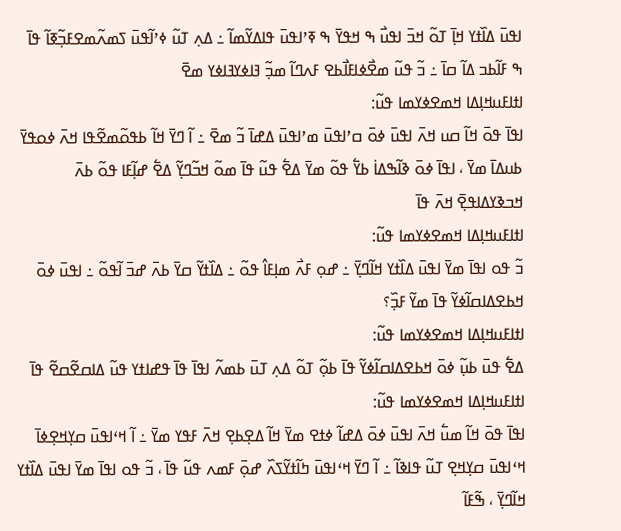ߊߟߎ߫ ߡߊ߰ߙߌ ߞߊ߲߫ ߠߋ߬ ߞߏ߫ ߊߟߎ߯ ߒ ߞߟߌ߫ ߒ ߧߴߊߟߎ߫ ߟߊߡߌ߬ߘߊ߬ ߸ ߡߍ߲ ߠߎ߬ ߦߴߊ߬ߟߎ߫ ߖߘߍ߬ߘߐߓߏ߲߬ߧߊ߬ ߟߊ߫ ߒ ߓߊ߬ߕߏ ߡߊ߬ ߛߊ߫ ߸ ߏ߬ ߟߎ߬ ߘߐ߯ߦߊߓߊ߯ߕߐ ߓߍߣߊ߬ ߘߏ߲߬ ߔߊߦߌߔߊߦߌ ߘߐ߫
ߊߙߊߓߎߞߊ߲ߡߊ ߞߘߐߦߌߘߊ ߟߎ߬:
ߊߟߊ߫ ߟߋ߫ ߞߊ߬ ߛߎ ߞߍ߫ ߊߟߎ߫ ߦߋ߫ ߛߴߊߟߎ߫ ߘߴߊߟߎ߫ ߡߝߊ߫ ߏ߬ ߘߐ߫ ߸ ߊ߬ ߣߌ߫ ߞߊ߬ ߕߟߋ߬ߘߐ߬ߟߊ ߞߍ߫ ߦߋߟߌ߫ ߕߎߡߊ߫ ߘߌ߫ ، ߊߟߊ߫ ߦߋ߫ ߢߊ߬ߒߡߊ߭ ߕߌ߱ ߟߋ߬ ߘߌ߫ ߡߐ߱ ߟߎ߬ ߟߊ߫ ߘߋ߬ ߞߏ߬ߣߌ߲߬ ߡߐ߱ ߝߊ߲߬ߓߊ ߟߋ߬ ߕߍ߫ ߞߏߢߌߡߊߟߐ߲߫ ߞߍ߫ ߟߊ߫
ߊߙߊߓߎߞߊ߲ߡߊ ߞߘߐߦߌߘߊ ߟߎ߬:
ߏ߬ ߟߋ ߊߟߊ߫ ߘߌ߫ ߊߟߎ߫ ߡߊ߰ߙߌ ߞߊ߬ߣߌ߲߫ ߸ ߝߋ߲ ߓߍ߯ ߘߊ߲ߓߊ߮ ߟߋ߬ ߸ ߡߊ߰ߙߌ߬ ߛߌ߫ ߕߍ߫ ߝߏ߫ ߊ߬ߟߋ߬ ߸ ߊߟߎ߫ ߦߋ߫ ߞߕߐߡߊߛߊ߬ߦߌ߬ ߟߊ߫ ߘߌ߬ ߓߏ߲߰؟
ߊߙߊߓߎߞߊ߲ߡߊ ߞߘߐߦߌߘߊ ߟߎ߬:
ߡߐ߱ ߟߎ߫ ߕߎ߲߬ ߦߋ߫ ߞߕߐߡߊߛߊ߬ߦߌ߬ ߟߊ߫ ߕߋ߲߬ ߠߋ߬ ߡߍ߲ ߠߎ߫ ߕߘߍ߬ ߊߟߊ߫ ߟߊ߫ ߟߝߊߙߌ ߟߎ߬ ߡߊߛߐ߬ߛߐ߬ ߟߊ߫
ߊߙߊߓߎߞߊ߲ߡߊ ߞߘߐߦߌߘߊ ߟߎ߬:
ߊߟߊ߫ ߟߋ߫ ߞߊ߬ ߘߎ߱ ߞߍ߫ ߊߟߎ߫ ߦߋ߫ ߡߝߊ߬ ߦߙߐ ߘߌ߫ ߞߊ߬ ߡߐ߲ߕߐ߲ ߞߍ߫ ߓߟߌ ߘߌ߫ ߸ ߊ߬ ߞߵߊߟߎ߫ ߛߌ߲ߞߐ߲ߦߊ߫ ߞߵߊߟߎ߫ ߛߌ߲ߞߐ߲ ߠߎ߬ ߟߊߢߊ߬ ߸ ߊ߬ ߣߌ߫ ߞߵߊߟߎ߫ ߤߊ߬ߙߌ߬ߖߍ߰ ߝߋ߲߫ ߓߘߍ ߟߎ߬ ߟߊ߫ ، ߏ߬ ߟߋ ߊߟߊ߫ ߘߌ߫ ߊߟߎ߫ ߡߊ߰ߙߌ ߞߊ߬ߣߌ߲߫ ، ߒ߬ߓߊ߬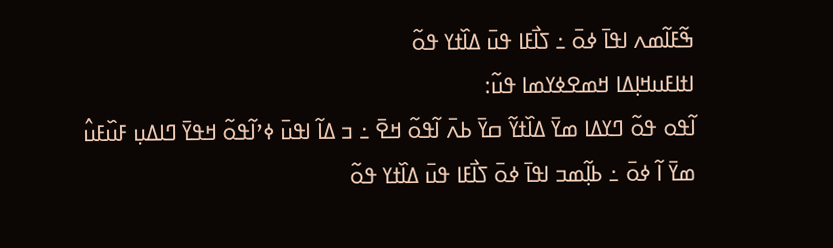ߒ߬ߓߊ߬ߘߍ ߊߟߊ߫ ߦߋ߫ ߸ ߖߊ߯ߓߊ ߟߎ߫ ߡߊ߰ߙߌ ߟߋ߬
ߊߙߊߓߎߞߊ߲ߡߊ ߞߘߐߦߌߘߊ ߟߎ߬:
ߊ߬ߟߋ ߟߋ߬ ߣߌߡߊ ߘߌ߫ ߡߊ߰ߙߌ߬ ߛߌ߫ ߕߍ߫ ߊ߬ߟߋ߬ ߞߐ߫ ߸ ߏ ߡߊ߬ ߊߟߎ߫ ߦߴߊ߬ߟߋ߬ ߞߟߌ߫ ߣߊߡߎ߲ ߓߎ߰ߓߎ߮ ߘߌ߫ ߊ߬ ߦߋ߫ ߸ ߕߊ߲߬ߘߏ ߊߟߊ߫ ߦߋ߫ ߖߊ߯ߓߊ ߟߎ߫ ߡߊ߰ߙߌ ߟߋ߬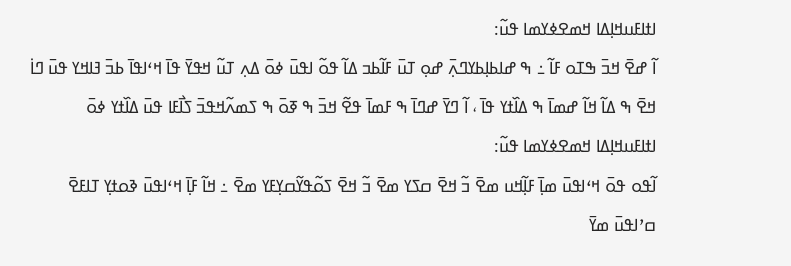ߊߙߊߓߎߞߊ߲ߡߊ ߞߘߐߦߌߘߊ ߟߎ߬:
ߊ߬ ߝߐ߫ ߞߏ߫ ߒߠߋ ߓߊ߬ ߸ ߒ ߝߊߕߊ߲ߕߌߣߍ߲߫ ߝߋ߲ ߠߎ߫ ߓߊ߬ߕߏ ߡߊ߬ ߟߋ߬ ߊߟߎ߫ ߦߋ߫ ߡߍ߲ ߠߎ߬ ߞߟߌ߫ ߟߊ߫ ߞߵߊߟߊ߫ ߕߏ߫ ߔߊߞߌ ߟߎ߫ ߣߊ߭ ߞߐ߫ ߒ ߡߊ߬ ߞߊ߬ ߝߘߊ߫ ߒ ߡߊ߰ߙߌ ߟߊ߫ ، ߊ߬ ߣߌ߫ ߝߣߊ߫ ߒ ߓߘߊ߫ ߟߐ߬ ߞߏ߫ ߒ ߧߋ߫ ߒ ߖߘߍ߬ߞߟߏ߫ ߖߊ߯ߓߊ ߟߎ߫ ߡߊ߰ߙߌ ߦߋ߫
ߊߙߊߓߎߞߊ߲ߡߊ ߞߘߐߦߌߘߊ ߟߎ߬:
ߊ߬ߟߋ ߟߋ߫ ߞߵߊߟߎ߫ ߘߊ߲߫ ߓߊ߲߬ߞߎ ߘߐ߫ ߏ߬ ߞߐ߫ ߛߖߌ ߘߐ߫ ߏ߬ ߞߐ߫ ߖߋ߬ߟߌ߬ߛߌ߲ߓߌ ߘߐ߫ ߸ ߞߊ߬ ߓߊ߲߫ ߞߵߊߟߎ߫ ߢߋߙߌ߲ ߠߊߓߐ߫ ߛߴߊߟߎ߫ ߘߌ߫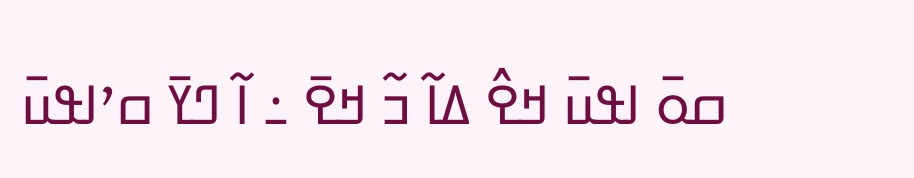ߛߋ߫ ߊߟߎ߫ ߞߐ߮ ߡߊ߬ ߏ߬ ߞߐ߫ ߸ ߊ߬ ߣߌ߫ ߛߴߊߟߎ߫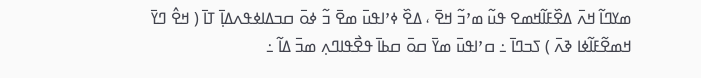ߘߌߣߊ߬ ߞߍ߫ ߡߐ߰ߓߊ߬ߞߘߐ ߟߎ߬ ߘߴߏ߬ ߞߐ߫ ، ߡߐ߰ ߦߴߊߟߎ߫ ߘߐ߫ ߏ߬ ߦߋ߫ ߛߏߡߊߦߟߍߡߊ߲߫ ߠߊ߫ ( ߞߐ߮ ߣߌ߫ ߞߘߐ߬ߓߊ߬ߦߊ ߢߍ߫ ) ߖߏߣߊ߫ ߸ ߛߴߊߟߎ߫ ߘߌ߫ ߛߋ߫ ߛߕߊ߫ ߟߐ߯ߟߊߣߍ߲ ߘߏ߫ ߡߊ߬ ߸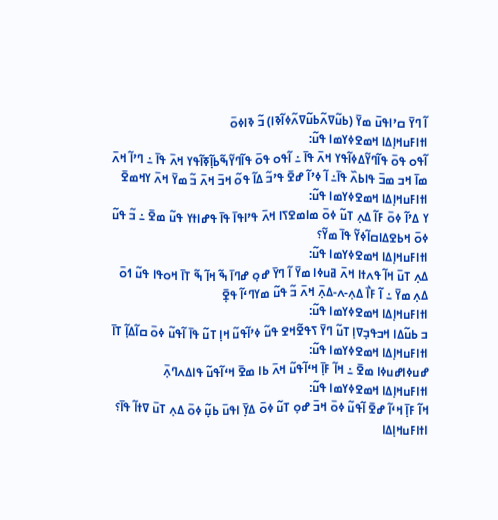ߊ߬ ߣߌ߫ ߛߴߊߟߎ߫ ߘߌ߫ (ߕߎ߬ߜߍ߬ߕߎ߬ߜߍ߬ߦߊ߬ߢߊ) ߏ߬ ߢߊߦߋ߫
ߊߙߊߓߎߞߊ߲ߡߊ ߞߘߐߦߌߘߊ ߟߎ߬:
ߊ߬ߟߋ ߟߋ߫ ߟߊ߬ߣߌ߬ߡߦߊ߬ߟߌ ߞߍ߫ ߟߊ߫ ߸ ߊ߬ߟߋ ߟߋ߫ ߟߊ߬ߣߌ߬ߒ߬ߕߊ߲߬ߧߊ߬ߟߌ ߞߍ߫ ߟߊ߫ ߸ ߣߴߊ߬ ߞߍ߫ ߘߊ߫ ߞߏ ߘߏ߫ ߟߊߕߍ߰ ߟߊ߫߸ ߊ߬ ߦߴߊ߬ ߝߐ߫ ߟߴߏ߬ ߡߊ߬ ߟߋ߬ ߞߏ߫ ߞߍ߫ ߏ߬ ߘߌ߫ ߞߍ߫ ߌߞߘߐ߫
ߊߙߊߓߎߞߊ߲ߡߊ ߞߘߐߦߌߘߊ ߟߎ߬:
ߌ ߡߴߊ߬ ߦߋ߫ ߓߊ߬ ߡߍ߲ ߠߎ߬ ߦߋ߫ ߘߊߘߐߖߊ ߞߍ߫ ߟߴߊߟߊ߫ ߟߊ߫ ߟߝߊߙߌ ߟߎ߬ ߘߐ߫ ߸ ߏ߬ ߟߎ߬ ߦߋ߫ ߞߕߐߡߊߛߊ߬ߦߌ߬ ߟߊ߫ ߘߌ߬؟
ߊߙߊߓߎߞߊ߲ߡߊ ߞߘߐߦߌߘߊ ߟߎ߬:
ߡߍ߲ ߠߎ߫ ߞߊ߬ ߟߍߙߊ ߞߍ߫ ߥߎߦߊ ߘߌ߫ ߊ߬ ߣߌ߫ ߝߋ߲ ߝߣߊ߫ ߒ߬ ߞߊ߬ ߒ߬ ߠߊ߫ ߞߋߟߊ ߟߎ߬ ߗߋ߫ ߡߍ߲ ߘߌ߫ ߸ ߊ߬ ߓߊ߯ ߡߍ߲-ߍ-ߡߍ߲߫ ߞߍ߫ ߏ߬ ߟߎ߬ ߘߌߣߵߊ߬ ߟߐ߲߫
ߊߙߊߓߎߞߊ߲ߡߊ ߞߘߐߦߌߘߊ ߟߎ߬:
ߏ ߕߎ߬ߡߊ ߞߏߟߏ߲ߜߊ߲ ߠߎ߬ ߣߌ߫ ߖߟߐ߬ߞߐ ߟߎ߬ ߦߴߊ߬ߟߎ߬ ߞߊ߲ ߠߎ߬ ߟߊ߫ ߊ߬ߟߎ߬ ߦߋ߫ ߛߊ߬ߡߊ߲߬ ߠߊ߫
ߊߙߊߓߎߞߊ߲ߡߊ ߞߘߐߦߌߘߊ ߟߎ߬:
ߝߎߦߊߝߎߦߊ ߘߐ߫ ߸ ߞߊ߬ ߓߊ߲߫ ߞߵߊ߬ߟߎ߬ ߞߍ߫ ߕߊ ߘߐ߫ ߞߵߊ߬ߟߎ߬ ߟߊߡߍߣߍ߲߫
ߊߙߊߓߎߞߊ߲ߡߊ ߞߘߐߦߌߘߊ ߟߎ߬:
ߞߊ߬ ߓߊ߲߫ ߞߵߊ߬ ߝߐ߫ ߊ߬ߟߎ߬ ߦߋ߫ ߞߏ߫ ߝߋ߲ ߠߎ߬ ߦߋ߫ ߡߌ߲߫ ߊߟߎ߫ ߕߎ߲߬ ߦߋ߫ ߡߍ߲ ߠߎ߫ ߜߙߊ߬ ߟߊ߫؟
ߊߙߊߓߎߞߊ߲ߡߊ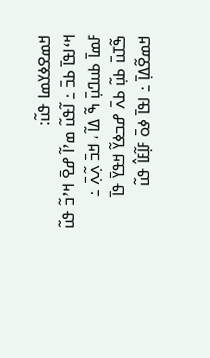ߞߘߐߦߌߘߊ ߟߎ߬:
ߞߵߊߟߊ߫ ߕߏ߫ ߸ ߊ߬ߟߎ߬ ߘߴߊ߬ ߝߐ߫ ߞߴߏ߬ ߟߎ߬ ߓߘߊ߫ ߕߎߣߎ߲߫ ߒ߬ ߡߊ߬ ، ߞߏ߫ ߍ߲߬ߍ߲߫ ߸ ߒ߬ߠߎ߫ ߕߎ߲߬ ߕߍ߫ ߝߏߦߌ߬ ߞߟߌ߫ ߟߊ߫ ߞߘߐ߬ߡߊ߲߫ ߸ ߊߟߊ߫ ߦߋ߫ ߓߊ߲߬ߓߊ߮ ߟߎ߬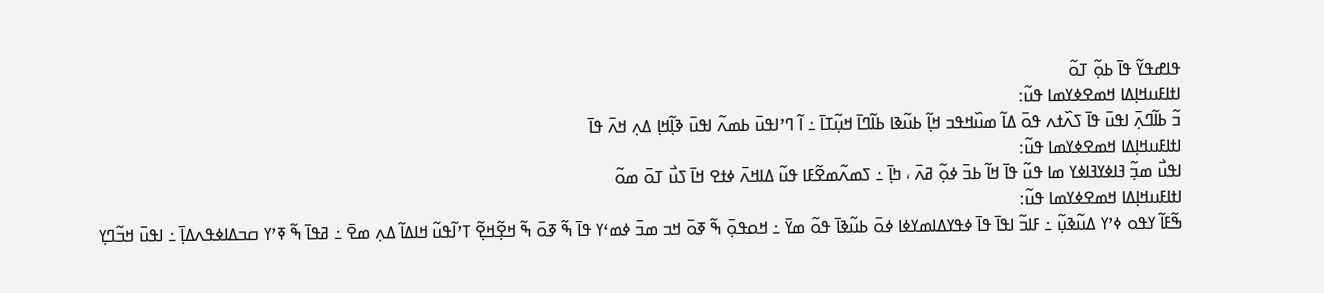ߟߊߝߟߌ߬ ߟߊ߫ ߕߋ߲߬ ߠߋ߬
ߊߙߊߓߎߞߊ߲ߡߊ ߞߘߐߦߌߘߊ ߟߎ߬:
ߏ߬ ߕߊ߬ߣߍ߲߫ ߊߟߎ߫ ߟߊ߫ ߖߍ߰ߙߍ ߟߋ߫ ߡߊ߬ ߘߎ߰ߞߟߏ ߞߊ߲߬ ߕߎ߬ߢߊ ߕߊ߬ߣߊ߫ ߞߎ߲߬ߠߊ߫ ߸ ߊ߬ ߣߴߊߟߎ߫ ߕߘߍ߬ ߊߟߎ߫ ߢߊ߲߬ߞߊ߲ ߡߍ߲ ߞߍ߫ ߟߊ߫
ߊߙߊߓߎߞߊ߲ߡߊ ߞߘߐߦߌߘߊ ߟߎ߬:
ߊߟߎ߯ ߘߏ߲߬ ߔߊߦߌߔߊߦߌ ߘߊ ߟߎ߬ ߟߊ߫ ߞߊ߬ ߕߏ߫ ߦߋ߲߬ ߥߍ߫ ، ߤߊ߲߫ ߸ ߖߘߍ߬ߘߐ߬ߓߊ ߟߎ߬ ߡߊߞߍ߫ ߦߙߐ ߞߊ߫ ߖߎ߯ ߠߋ߫ ߘߋ߬
ߊߙߊߓߎߞߊ߲ߡߊ ߞߘߐߦߌߘߊ ߟߎ߬:
ߒ߬ߓߊ߬ ߌߟߋ ߦߴߌ ߡߎ߬ߢߎ߲߬ ߸ ߓߊߏ߬ ߊߟߊ߫ ߟߊ߫ ߦߟߌߡߊߘߌߦߊ ߦߋ߫ ߕߎ߬ߢߊ߫ ߟߋ߬ ߘߌ߫ ߸ ߞߋߟߋ߲߫ ߒ߬ ߧߋ߫ ߞߏ ߘߏ߫ ߦߘߵߌ ߟߊ߫ ߒ߬ ߧߋ߫ ߒ߬ ߞߐ߲߬ߞߐ߲߬ ߠߴߊ߬ߟߎ߬ ߞߊߡߊ߬ ߡߍ߲ ߘߐ߫ ߸ ߥߟߊ߫ ߒ߬ ߧߴߌ ߛߏߡߊߦߟߍߡߊ߲߫ ߸ ߊߟߎ߫ ߞߏ߬ߣߌ߲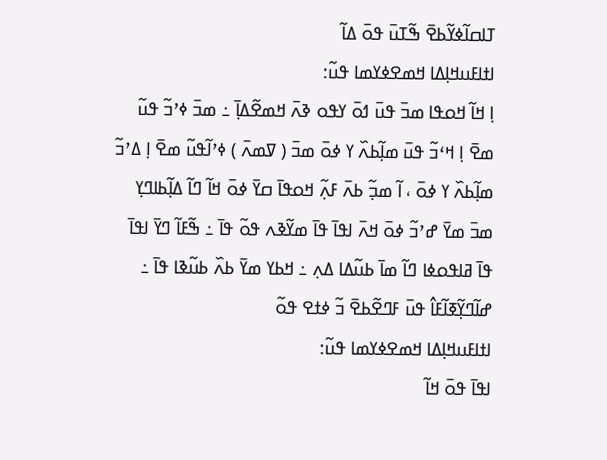ߠߊߛߊ߬ߦߌ߬ߕߐ߫ ߒ߬ߠߎ߫ ߟߋ߫ ߡߊ߬
ߊߙߊߓߎߞߊ߲ߡߊ ߞߘߐߦߌߘߊ ߟߎ߬:
ߊ߲ ߞߊ߬ ߞߋߟߊ ߘߏ߫ ߟߎ߫ ߗߋ߫ ߌߟߋ ߢߍ߫ ߞߘߐ߬ߡߊ߲߫ ߸ ߘߏ߫ ߦߴߏ߬ ߟߎ߬ ߘߐ߫ ߊ߲ ߞߵߏ߬ ߟߎ߫ ߘߊ߲߬ߕߍ߰ ߌ ߦߋ߫ ߘߏ߫ ( ߜߘߍ߫ ) ߦߴߊ߬ߟߎ߬ ߘߐ߫ ߊ߲ ߡߴߏ߬ ߘߊ߲߬ߕߍ߰ ߌ ߦߋ߫ ، ߊ߬ ߘߏ߲߬ ߕߍ߫ ߓߍ߲߬ ߞߋߟߊ߫ ߛߌ߫ ߦߋ߫ ߞߊ߬ ߣߊ߬ ߡߊ߲߬ߕߊߣߌ߲ ߘߏ߫ ߘߌ߫ ߝߴߏ߬ ߦߋ߫ ߞߍ߫ ߊߟߊ߫ ߟߊ߫ ߘߌ߬ߢߍ ߟߋ߬ ߟߊ߫ ߸ ߒ߬ߓߊ߬ ߣߌ߫ ߊߟߊ߫ ߟߊ߫ ߥߊߟߋߦߊ ߣߊ߬ ߘߊ߫ ߕߎ߬ߡߊ ߡߍ߲ ߸ ߞߕߌ ߘߌ߫ ߕߍ߰ ߕߎ߬ߢߊ ߟߊ߫ ߸ ߝߊ߬ߣߌ߲߬ߧߊ߬ߓߊ߮ ߟߎ߫ ߓߣߐ߬ߕߐ߫ ߏ߬ ߦߙߐ ߟߋ߬
ߊߙߊߓߎߞߊ߲ߡߊ ߞߘߐߦߌߘߊ ߟߎ߬:
ߊߟߊ߫ ߟߋ߫ ߞߊ߬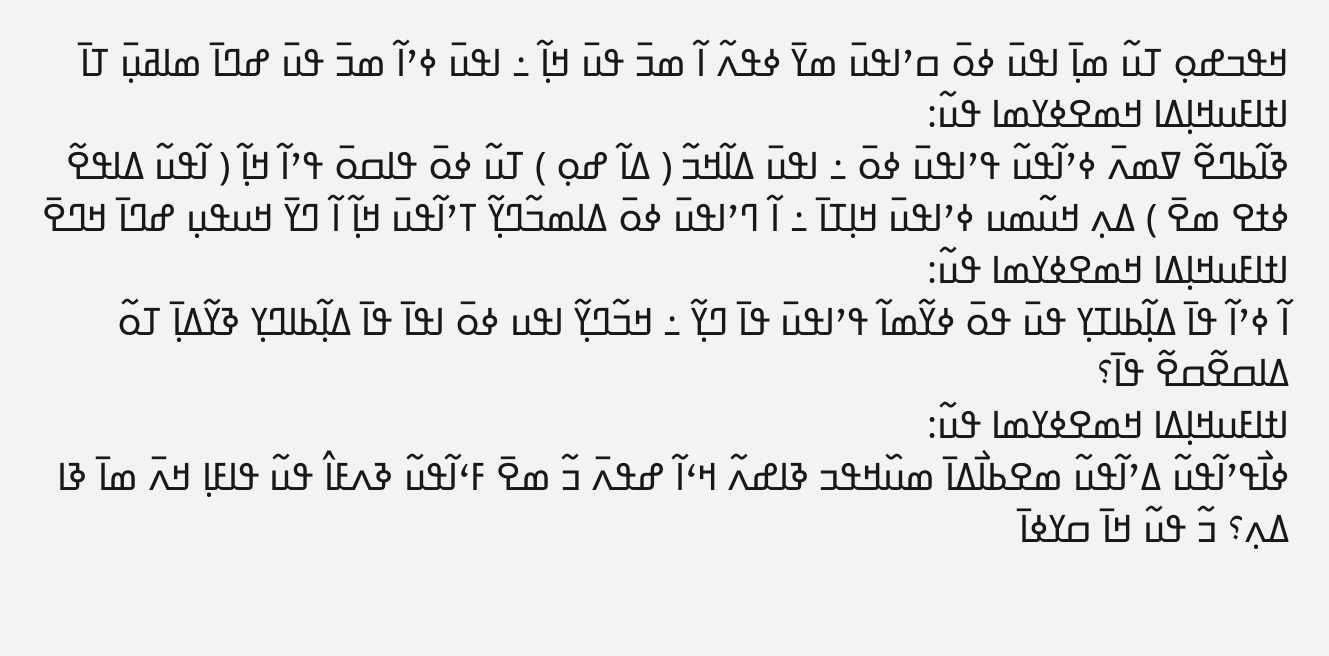ߞߟߏߝߋ߲ ߠߎ߬ ߘߊ߲߫ ߊߟߎ߫ ߦߋ߫ ߛߴߊߟߎ߫ ߘߌ߫ ߦߟߍ߬ ߊ߬ ߘߏ߫ ߟߎ߫ ߞߊ߲߬ ߸ ߊߟߎ߫ ߦߴߊ߬ ߘߏ߫ ߟߎ߫ ߝߣߊ߫ ߘߊߥߎ߲߫ ߠߊ߫
ߊߙߊߓߎߞߊ߲ߡߊ ߞߘߐߦߌߘߊ ߟߎ߬:
ߢߊ߬ߕߣߐ߬ ߜߘߍ߫ ߦߴߊ߬ߟߎ߬ ߟߴߊߟߎ߫ ߦߋ߫ ߸ ߊߟߎ߫ ߡߊ߬ߞߏ߬ ( ߡߊ߬ ߝߋ߲ ) ߠߎ߬ ߦߋ߫ ߟߊߛߋ߫ ߟߴߊ߬ ߞߊ߲߬ ( ߊ߬ߟߎ߬ ߡߊߟߐ߬ ߦߙߐ ߘߐ߫ ) ߡߍ߲ ߞߎ߬ߘߎ ߦߴߊߟߎ߫ ߞߊ߲ߠߊ߫ ߸ ߊ߬ ߣߴߊߟߎ߫ ߦߋ߫ ߡߊߘߏ߬ߣߌ߲߬ ߠߴߊ߬ߟߎ߫ ߞߊ߲߬ ߊ߬ ߣߌ߫ ߞߎߟߎ߲ ߝߣߊ߫ ߞߣߐ߫
ߊߙߊߓߎߞߊ߲ߡߊ ߞߘߐߦߌߘߊ ߟߎ߬:
ߊ߬ ߦߴߊ߬ ߟߊ߫ ߡߊ߲߬ߕߊߠߌ߲ ߟߎ߫ ߟߋ߫ ߦߌ߬ߘߊ߬ ߟߴߊߟߎ߫ ߟߊ߫ ߣߌ߲߬ ߸ ߞߏ߬ߣߌ߲߬ ߊߟߎ ߦߋ߫ ߊߟߊ߫ ߟߊ߫ ߡߊ߲߬ߕߊߣߌ߲ ߢߌ߬ߡߊ߲߫ ߠߋ߬ ߡߊߛߐ߬ߛߐ߬ ߟߊ߫؟
ߊߙߊߓߎߞߊ߲ߡߊ ߞߘߐߦߌߘߊ ߟߎ߬:
ߦߊ߯ߟߴߊ߬ߟߎ߬ ߡߴߊ߬ߟߎ߬ ߘߐߕߊ߯ߡߊ߫ ߘߎ߰ߞߟߏ ߢߊߝߍ߬ ߞߵߊ߬ ߝߟߍ߫ ߏ߬ ߘߐ߫ ߓߵߊ߬ߟߎ߬ ߢߍߓߊ߮ ߟߎ߬ ߟߊߓߊ߲ ߞߍ߫ ߘߊ߫ ߢߊ ߡߍ߲؟ ߏ߬ ߟߎ߬ ߞߊ߫ ߛߌߦߊ߫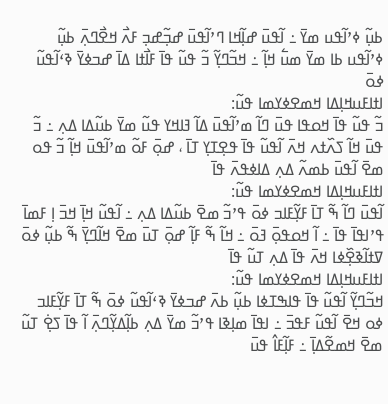ߕߎ߲߬ ߦߴߊ߬ߟߎ ߘߌ߫ ߸ ߊ߬ߟߎ߫ ߝߊ߲߬ߞߊ ߣߴߊ߬ߟߎ߫ ߝߏ߲߬ߝߏ߲ ߓߍ߯ ߞߐ߯ߣߍ߲߫ ߕߎ߲߬ ߦߴߊ߬ߟߎ ߕߊ ߘߌ߫ ߘߎ߱ ߞߊ߲߬ ߸ ߞߏ߬ߣߌ߲߬ ߏ߬ ߟߎ߬ ߟߊ߫ ߓߊ߯ߙߊ ߡߊ߫ ߝߏߦߌ߫ ߢߵߊ߬ߟߎ߬ ߦߋ߫
ߊߙߊߓߎߞߊ߲ߡߊ ߞߘߐߦߌߘߊ ߟߎ߬:
ߏ߬ ߟߎ߬ ߟߊ߫ ߞߋߟߊ ߟߎ߫ ߣߊ߬ ߘߴߊ߬ߟߎ߫ ߡߊ߬ ߔߊߞߌ ߟߎ߬ ߘߌ߫ ߕߎ߬ߡߊ ߡߍ߲ ߸ ߏ߬ ߟߎ߫ ߞߊ߬ ߖߍ߰ߙߍ ߞߍ߫ ߊ߬ߟߎ߬ ߟߊ߫ ߟߐ߲ߠߌ߲ ߠߊ߫ ، ߝߋ߲߫ ߓߋ߬ ߘߴߊ߬ߟߎ߫ ߞߊ߲߬ ߏ߬ ߟߋ ߘߐ߫ ߊ߬ߟߎ߫ ߕߘߍ߬ ߡߍ߲ ߡߊߦߟߍ߫ ߟߊ߫
ߊߙߊߓߎߞߊ߲ߡߊ ߞߘߐߦߌߘߊ ߟߎ߬:
ߊ߬ߟߎ߫ ߣߊ߬ ߒ߬ ߠߊ߫ ߓߌ߲߬ߓߊߏ ߦߋ߫ ߟߴߏ߬ ߘߐ߫ ߕߎ߬ߡߊ ߡߍ߲ ߸ ߊ߬ߟߎ߬ ߞߊ߲߫ ߞߏ߫ ߊ߲ ߓߘߊ߫ ߟߴߊߟߊ߫ ߟߊ߫ ߸ ߊ߬ ߞߋߟߋ߲߫ ߔߋ߫ ߸ ߞߊ߬ ߒ߬ ߓߊ߲߬ ߝߋ߲߫ ߠߎ߫ ߘߐ߫ ߞߊ߬ߣߌ߲߫ ߒ߬ ߕߎ߲߬ ߦߋ߫ ߜߙߊ߬ߢߐ߲߰ߦߊ ߞߍ߫ ߟߊ߫ ߡߍ߲ ߠߎ߬ ߟߊ߫
ߊߙߊߓߎߞߊ߲ߡߊ ߞߘߐߦߌߘߊ ߟߎ߬:
ߞߏ߬ߣߌ߲߬ ߊ߬ߟߎ߬ ߟߊ߫ ߟߊߒߠߦߊ ߕߎ߲߬ ߕߍ߫ ߝߏߦߌ߫ ߢߵߊ߬ߟߎ߬ ߦߋ߫ ߒ߬ ߠߊ߫ ߓߌ߲߬ߓߊߏ ߦߋ ߞߐ߫ ߊ߬ߟߎ߬ ߓߟߏ߫ ߸ ߊߟߊ߫ ߘߊ߲ߢߊ ߟߴߏ߬ ߘߌ߫ ߡߍ߲ ߕߊ߲߬ߡߌ߲߬ߣߍ߲߫ ߊ߬ ߟߊ߫ ߖߐ߲߭ ߠߎ߬ ߘߐ߫ ߞߘߐ߬ߡߊ߲߫ ߸ ߓߊ߲߬ߓߊ߮ ߟߎ߫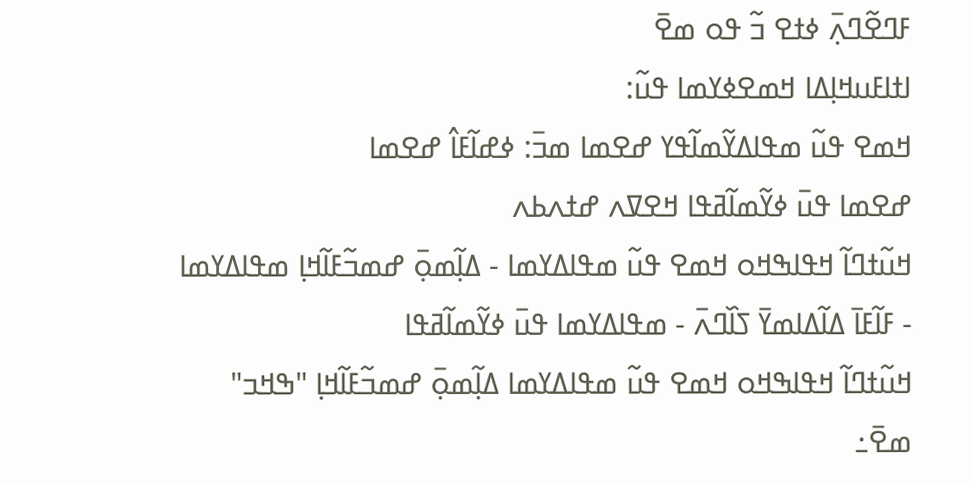ߓߣߐ߬ߣߍ߲߫ ߦߙߐ ߏ߬ ߟߋ ߘߐ߫
ߊߙߊߓߎߞߊ߲ߡߊ ߞߘߐߦߌߘߊ ߟߎ߬:
ߞߘߐ ߟߎ߬ ߘߟߊߡߌ߬ߘߊ߬ߟߌ ߝߐߘߊ ߘߏ߫: ߦߝߊ߬ߓߊ߮ ߝߐߘߊ
ߝߐߘߊ ߟߎ߫ ߦߌ߬ߘߊ߬ߥߟߊ ߞߐߜߍ ߝߙߍߕߍ
ߞߎ߬ߙߣߊ߬ ߞߟߊߒߞߋ ߞߘߐ ߟߎ߬ ߘߟߊߡߌߘߊ - ߡߊ߲߬ߘߋ߲߫ ߝߘߏ߬ߓߊ߬ߞߊ߲ ߘߟߊߡߌߘߊ - ߓߊ߬ߓߊ߫ ߡߊ߬ߡߊߘߌ߫ ߖߊ߰ߣߍ߫ - ߘߟߊߡߌߘߊ ߟߎ߫ ߦߌ߬ߘߊ߬ߥߟߊ
ߞߎ߬ߙߣߊ߬ ߞߟߊߒߞߋ ߞߘߐ ߟߎ߬ ߘߟߊߡߌߘߊ ߡߊ߲߬ߘߋ߲߫ ߝߘߏ߬ߓߊ߬ߞߊ߲ "ߒߞߏ" ߘߐ߫߸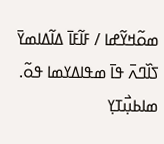ߘߋ߬ߞߌ߬ߝߊ / ߓߊ߬ߓߊ߫ ߡߊ߬ߡߊߘߌ߫ ߖߊ߰ߣߍ߫ ߟߊ߫ ߘߟߊߡߌߘߊ ߟߋ߬.
ߘߊߕߎ߲߯ߠߌ߲